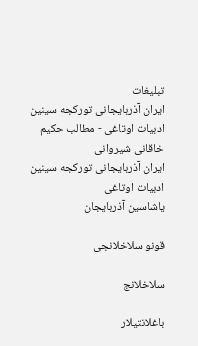تبلیغات
ایران آذربایجانی تورکجه سینین ادبیات اوتاغی - مطالب حکیم خاقانی شیروانی
ایران آذربایجانی تورکجه سینین ادبیات اوتاغی
یاشاسین آذربایجان

قونو سلاخلانجی

سلاخلانج

باغلانتیلار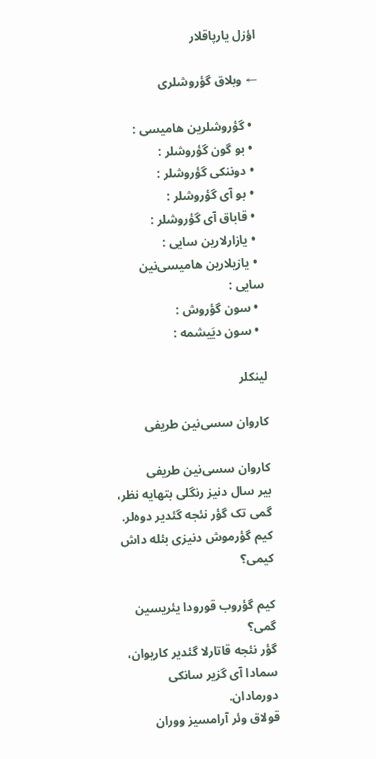اؤزل یارپاقلار‌

← وبلاق گؤروشلری

  • گؤروشلرین هامیسی :
  • بو گون گؤروشلر :
  • دوننکی گؤروشلر :
  • بو آی گؤروشلر :
  • قاباق آی گؤرو‌شلر :
  • یازارلارین سایی :
  • یازیلارین هامیسی‌نین سایی :
  • سون گؤروش :
  • سون دیَیشمه :

لینکلر‌

کاروان سسی‌نین طریفی

کاروان سسی‌نین طریفی
بیر سال دنیز رنگلی بتهایه نظر،
گمی تک گؤر نئجه گئدیر دوه‌لر.
کیم گؤرموش دنیزی بئله داش کیمی؟

کیم گؤروب قورودا یئریسین گمی؟
گؤر نئجه قاتارلا گئدیر کاریوان،
سمادا آی گزیر سانکی دورمادان.
قولاق وئر آرامسیز ووران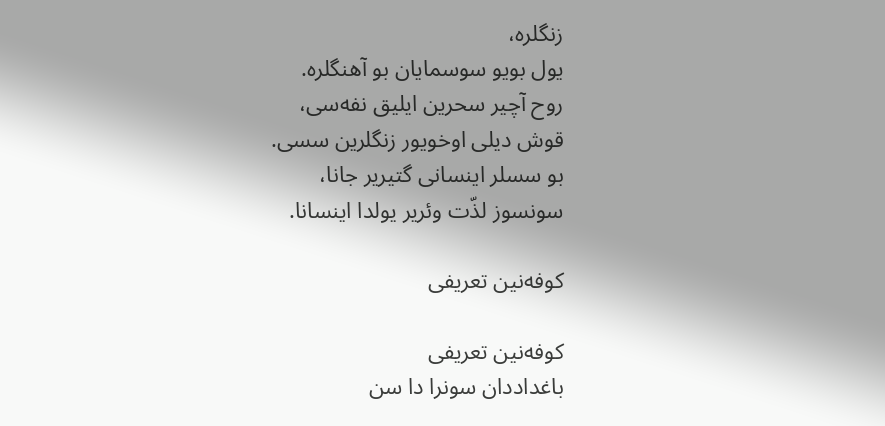زنگلره،
یول بویو سوسمایان بو آهنگلره.
روح آچیر سحرین ایلیق نفه‌سی،
قوش دیلی اوخویور زنگلرین سسی.
بو سسلر اینسانی گتیریر جانا،
سونسوز لذّت وئریر یولدا اینسانا.

کوفه‌نین تعریفی

کوفه‌نین تعریفی
باغداددان سونرا دا سن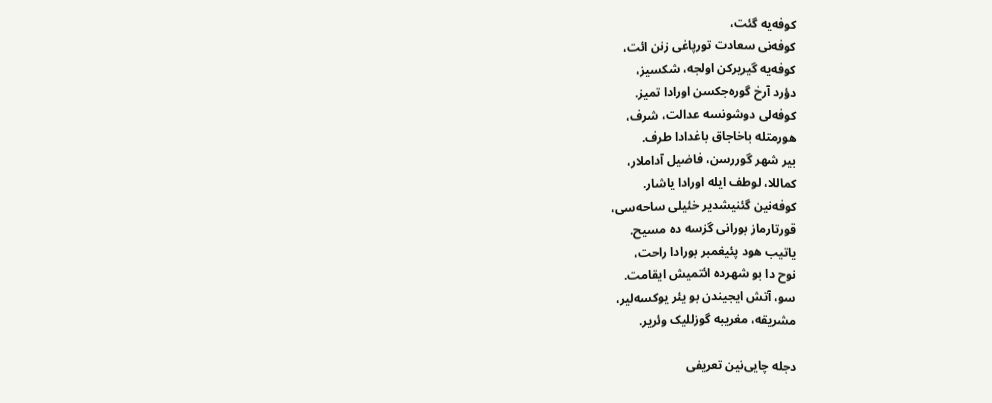کوفه‌یه گئت،
کوفه‌نی سعادت تورپاغی زنن ائت،
کوفه‌یه گیریرکن اولجه، شکسیز،
دؤرد آرخ گوره‌جکسن اورادا تمیز.
کوفه‌لی دوشونسه عدالت، شرف،
هورمتله باخاجاق باغدادا طرف.
بیر شهر گوررسن، فاضیل آداملار،
کماللا، لوطف ایله اورادا یاشار.
کوفه‌نین گئنیشدیر خئیلی ساحه‌‌سی،
قورتارماز بورانی گزسه ده مسیح.
یاتیب هود پئیغمبر بورادا راحت،
نوح دا بو شهرده ائتمیش ایقامت.
سو، آتش ایجیندن بو یئر یوکسه‌لیر،
مشریقه، مغریبه گوزللیک وئریر.

دجله چایی‌نین تعریفی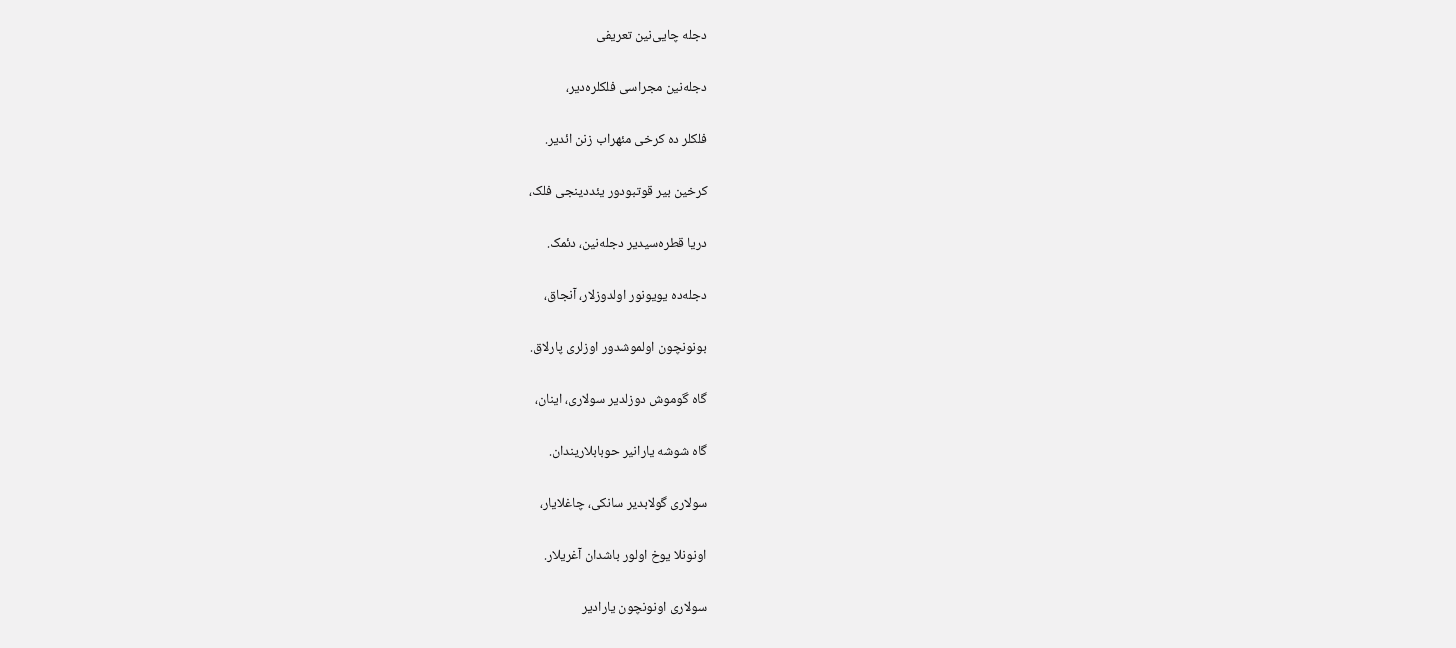دجله چایی‌نین تعریفی

دجله‌نین مجراسی فلکلره‌دیر،

فلکلر ده کرخی مئهراب زنن ائدیر.

کرخین بیر قوتبودور یئددینجی فلک،

دریا قطره‌‌سیدیر دجله‌نین، دئمک.

دجله‌ده یویونور اولدوزلار، آنجاق،

بونونچون اولموشدور اوزلری پارلاق.

گاه گوموش دوزلدیر سولاری، اینان،

گاه شوشه یارانیر حوبابلاریندان.

سولاری گولابدیر سانکی، چاغلایار،

اونونلا یوخ اولور باشدان آغریلار.

سولاری اونونچون یارادیر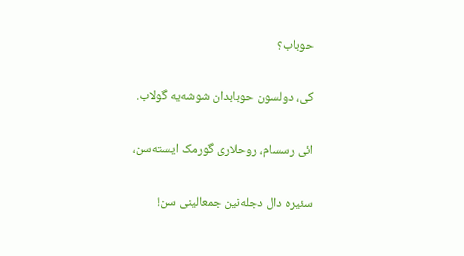حوباب؟

کی، دولسون حوبابدان شوشه‌یه گولاب.

ائی رسسام، روحلاری گورمک ایسته‌سن،

سئیره دال دجله‌نین جمعالینی سن!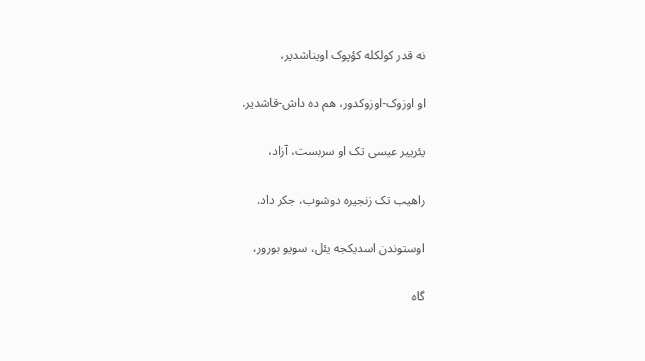نه قدر کولکله کؤپوک اویناشدیر،

او اوزوک-اوزوکدور، هم ده داش-قاشدیر.

یئرییر عیسی تک او سربست، آزاد،

راهیب تک زنجیره دوشوب، جکر داد.

اوستوندن اسدیکجه یئل، سویو بورور،

گاه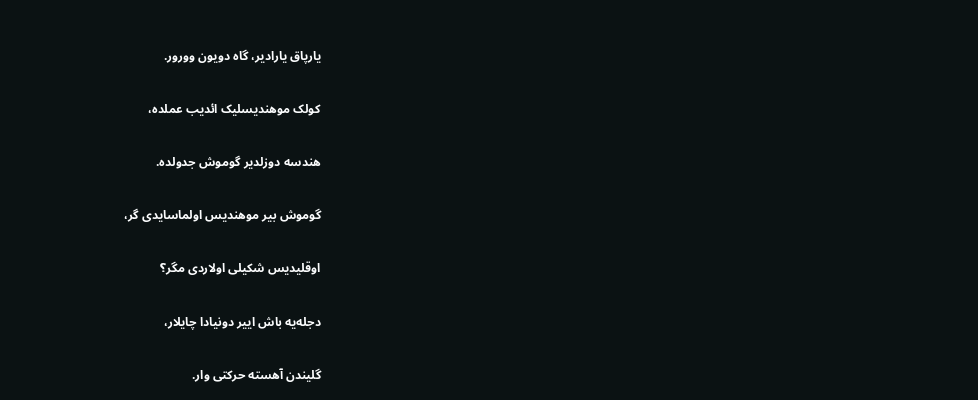یارپاق یارادیر، گاه دویون وورور.

کولک موهندیسلیک ائدیب عملده،

هندسه دوزلدیر گوموش جدولده.

گوموش بیر موهندیس اولماسایدی گر،

اوقلیدیس شکیلی اولاردی مگر؟

دجله‌یه باش اییر دونیادا چایلار،

گلیندن آهسته حرکتی وار.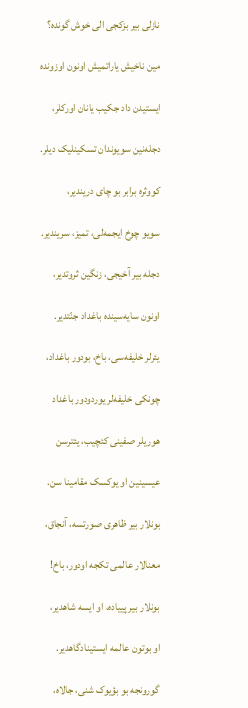نازلی بیر بزکجی الی خوش گونده؟

مین ناخیش یاراتمیش اونون اوزونده

ایستیدن داد جکیب یانان اورکلر،

دجله‌نین سویوندان تسکینلیک دیلر.

کووثره برابر بو چای دریندیر،

سویو چوخ ایجمه‌لی، تمیز، سریندیر.

دجله بیر آخیجی، زنگین ثروتدیر،

اونون سایه‌سینده باغداد جنّتدیر.

یئرلر خلیفه‌سی، باخ، بودور باغداد،

چونکی خلیفه‌لر یوردودور باغداد

هوریلر صفینی کئچیب، یئترسن

عیسینین او یوکسک مقامینا سن.

بونلار بیر ظاهری صورتسه، آنجاق،

معنالار عالمی تکجه اودور، باخ!

بونلار بیر پییاده، او ایسه شاهدیر،

او بوتون عالمه ایستینادگاهدیر.

گورونجه بو بؤیوک شنی، جالاه،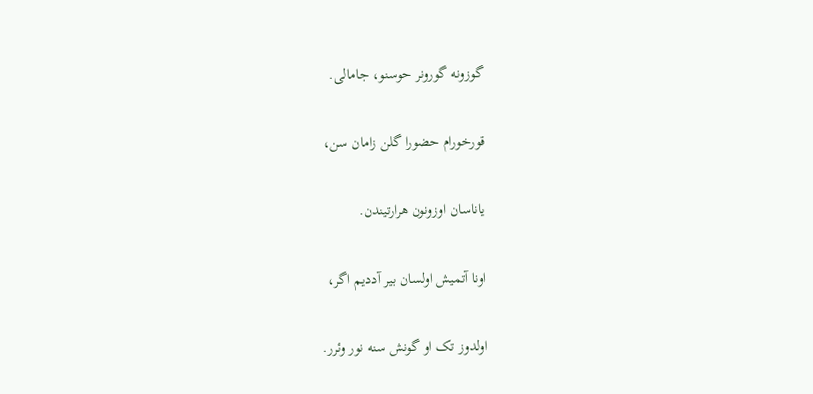گوزونه گورونر حوسنو، جامالی.

قورخورام حضورا گلن زامان سن،

یاناسان اوزونون هرارتیندن.

اونا آتمیش اولسان بیر آددیم اگر،

اولدوز تک او گونش سنه نور وئرر.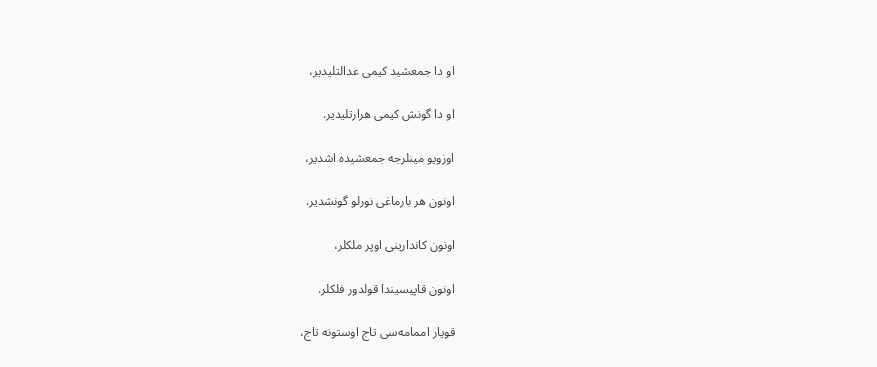او دا جمعشید کیمی عدالتلیدیر،

او دا گونش کیمی هرارتلیدیر.

اوزویو مینلرجه جمعشیده اشدیر،

اونون هر بارماغی نورلو گونشدیر.

اونون کاندارینی اوپر ملکلر،

اونون قاپیسیندا قولدور فلکلر.

قویار اممامه‌سی تاج اوستونه تاج،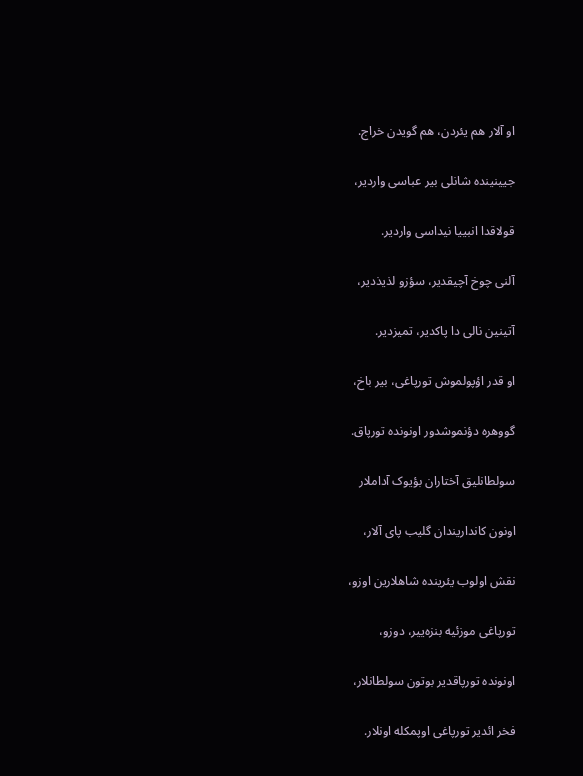او آلار هم یئردن، هم گویدن خراج.

جیینینده شانلی بیر عباسی واردیر،

قولاقدا انبییا نیداسی واردیر.

آلنی چوخ آچیقدیر، سؤزو لذیذدیر،

آتینین نالی دا پاکدیر، تمیزدیر.

او قدر اؤپولموش تورپاغی، بیر باخ،

گووهره دؤنموشدور اونونده تورپاق.

سولطانلیق آختاران بؤیوک آداملار

اونون کانداریندان گلیب پای آلار،

نقش اولوب یئرینده شاهلارین اوزو،

تورپاغی موزئیه بنزه‌ییر، دوزو،

اونونده تورپاقدیر بوتون سولطانلار،

فخر ائدیر تورپاغی اوپمکله اونلار.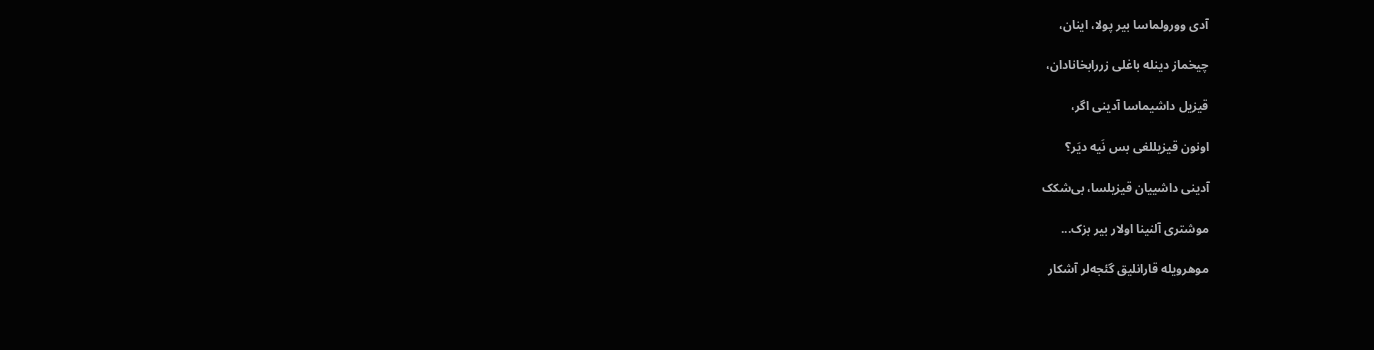آدی وورولماسا بیر پولا، اینان،

چیخماز دینله باغلی زررابخانادان،

قیزیل داشیماسا آدینی اگر،

اونون قیزیللغی بس نَیه دیَر؟

آدینی داشییان قیزیلسا، بی‌شکک

موشتری آلنینا اولار بیر بزک...

موهرویله قارانلیق گئجه‌لر آشکار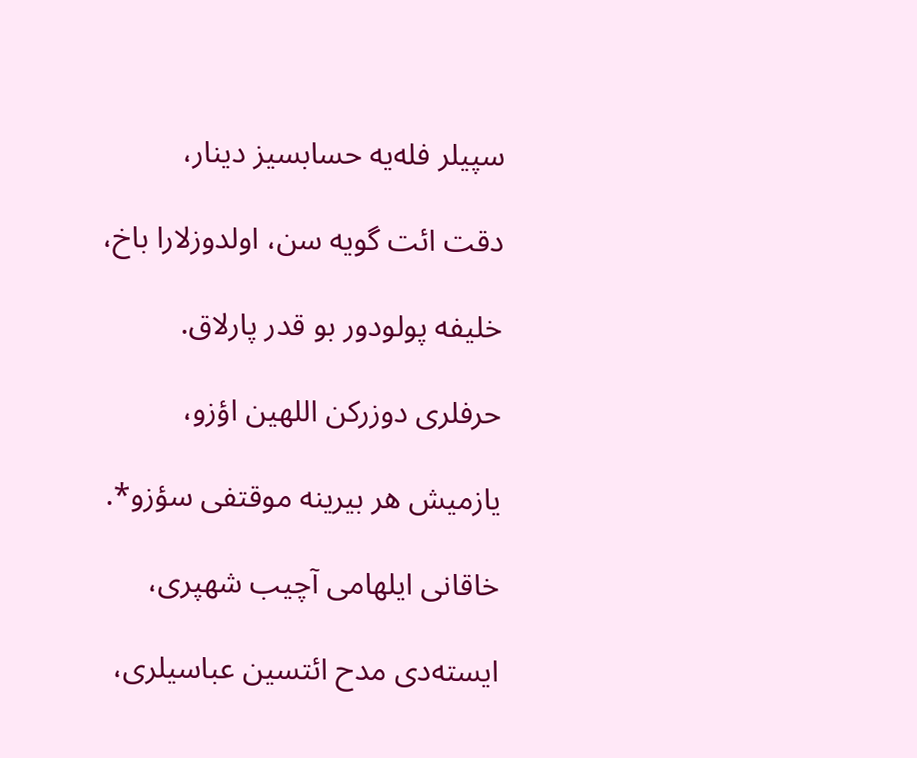سپیلر فله‌یه حسابسیز دینار،

دقت ائت گویه سن، اولدوزلارا باخ،

خلیفه پولودور بو قدر پارلاق.

حرفلری دوزرکن اللهین اؤزو،

یازمیش هر بیرینه موقتفی سؤزو*.

خاقانی ایلهامی آچیب شهپری،

ایسته‌دی مدح ائتسین عباسیلری،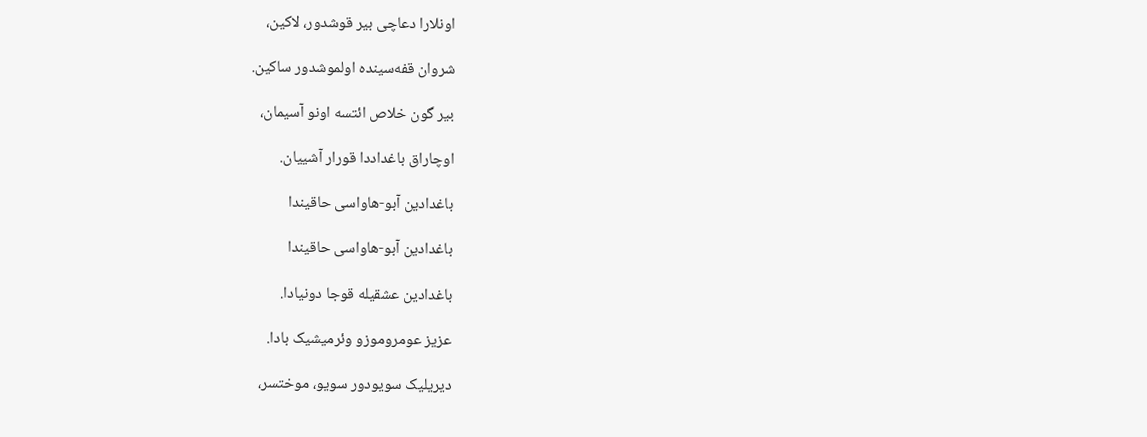اونلارا دعاچی بیر قوشدور، لاکین،

شروان قفه‌سینده اولموشدور ساکین.

بیر گون خلاص ائتسه اونو آسیمان،

اوچاراق باغداددا قورار آشییان.

باغدادین آبو-هاواسی حاقیندا

باغدادین آبو-هاواسی حاقیندا

باغدادین عشقیله قوجا دونیادا.

عزیز عومروموزو وئرمیشیک بادا.

دیریلیک سویودور سویو، موختسر،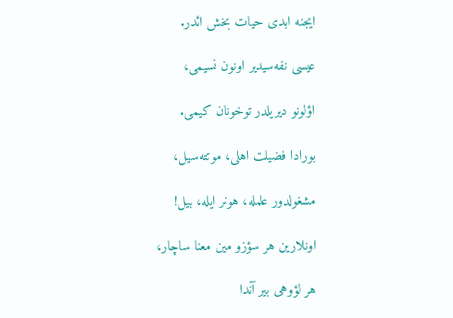ایجنه ابدی حیات بخش ائدر.

عیسی نفه‌سیدیر اونون نسیمی،

اؤلونو دیریلدر توخونان کیمی.

بورادا فضیلت اهلی، موتته‌سیل،

مشغولدور علمله، هونر ایله، بیل!

اونلارین هر سؤزو مین معنا ساچار،

هر لؤوهی بیر آندا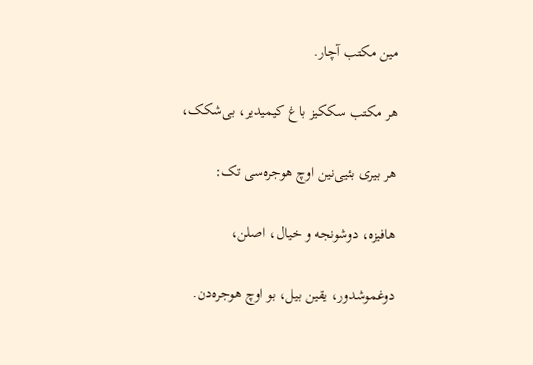مین مکتب آچار.

هر مکتب سککیز باغ کیمیدیر، بی‌شکک،

هر بیری بئیی‌نین اوچ هوجره‌سی تک:

هافیزه، دوشونجه و خیال، اصلن،

دوغموشدور، یقین بیل، بو اوچ هوجره‌دن.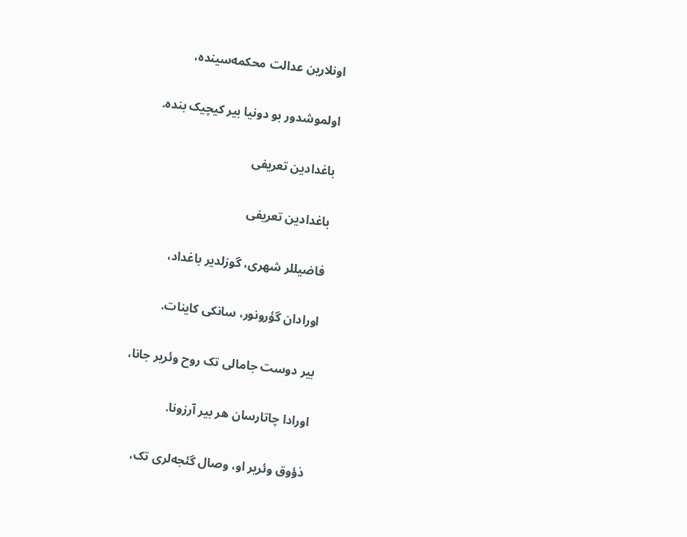اونلارین عدالت محکمه‌‌سینده،

اولموشدور بو دونیا بیر کیچیک بنده.

باغدادین تعریفی

باغدادین تعریفی

فاضیللر شهری، گوزلدیر باغداد،

اورادان گؤرونور، سانکی کاینات.

بیر دوست جامالی تک روح وئریر جانا،

اورادا چاتارسان هر بیر آرزونا.

ذؤوق وئریر او، وصال گئجه‌لری تک،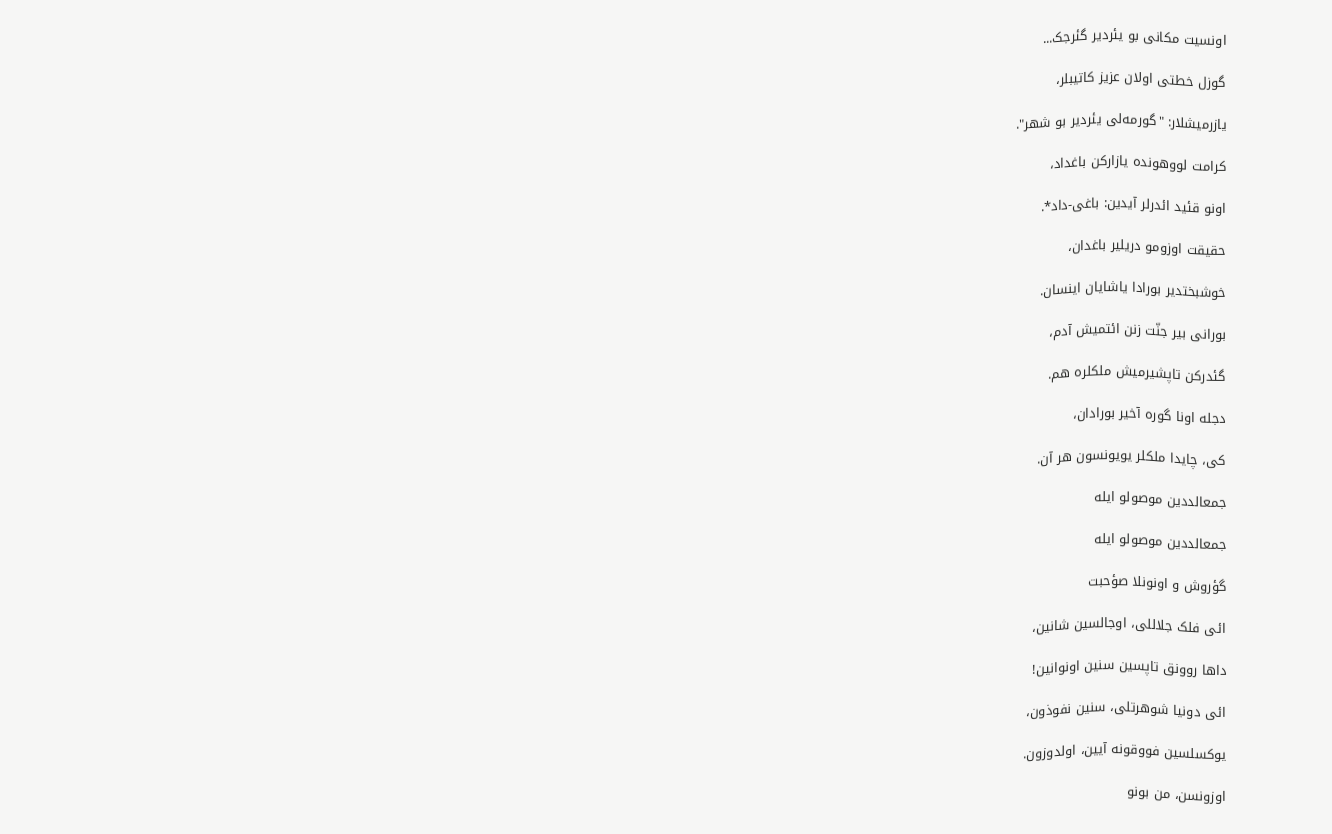اونسیت مکانی بو یئردیر گئرجک...

گوزل خطتی اولان عزیز کاتیبلر،

یازرمیشلار: "گورمه‌لی یئردیر بو شهر".

کرامت لووهونده یازارکن باغداد،

اونو قئید ائدرلر آیدین: باغی-داد*.

حقیقت اوزومو دریلیر باغدان،

خوشبختدیر بورادا یاشایان اینسان.

بورانی بیر جنّت زنن ائتمیش آدم،

گئدرکن تاپشیرمیش ملکلره هم.

دجله اونا گوره آخیر بورادان،

کی، چایدا ملکلر یویونسون هر آن.

جمعالددین موصولو ایله

جمعالددین موصولو ایله

گؤروش و اونونلا صؤحبت

ائی فلک جلاللی، اوجالسین شانین،

داها روونق تاپسین سنین اونوانین!

ائی دونیا شوهرتلی، سنین نفوذون،

یوکسلسین فووقونه آیین، اولدوزون.

اوزونسن، من بونو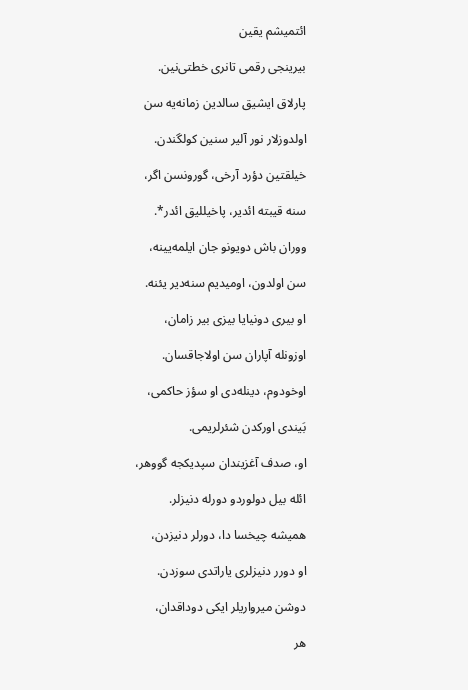ائتمیشم یقین

بیرینجی رقمی تانری خطتی‌نین.

پارلاق ایشیق سالدین زمانه‌یه سن

اولدوزلار نور آلیر سنین کولگندن.

خیلقتین دؤرد آرخی، گورونسن اگر،

سنه قیبته ائدیر، پاخیللیق ائدر*.

ووران باش دویونو جان ایلمه‌یینه،

سن اولدون، اومیدیم سنه‌دیر یئنه.

او بیری دونیایا بیزی بیر زامان،

اوزونله آپاران سن اولاجاقسان.

اوخودوم، دینله‌دی او سؤز حاکمی،

بَیندی اورکدن شئرلریمی.

او، صدف آغزیندان سپدیکجه گووهر،

ائله بیل دولوردو دورله دنیزلر.

همیشه چیخسا دا، دورلر دنیزدن،

او دورر دنیزلری یاراتدی سوزدن.

دوشن میرواریلر ایکی دوداقدان،

هر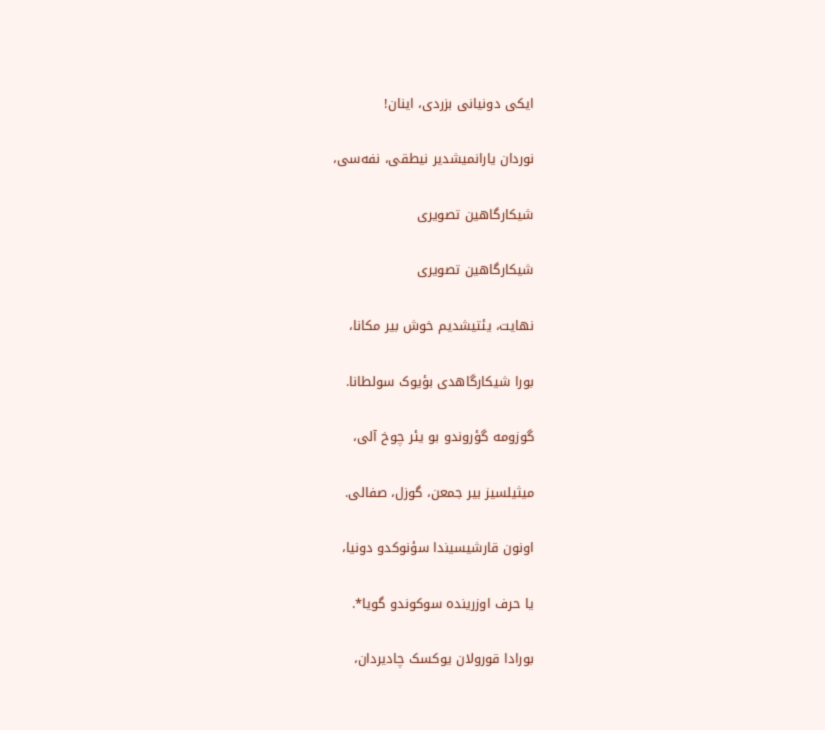ایکی دونیانی بزردی، اینان!

نوردان یارانمیشدیر نیطقی، نفه‌سی،

شیکارگاهین تصویری

شیکارگاهین تصویری

نهایت، یئتیشدیم خوش بیر مکانا،

بورا شیکارگاهدی بؤیوک سولطانا.

گوزومه گؤروندو بو یئر چوخ آلی،

میثیلسیز بیر جمعن، گوزل، صفالی.

اونون قارشیسیندا سؤنوکدو دونیا،

یا حرف اوزرینده سوکوندو گویا*.

بورادا قورولان یوکسک چادیردان،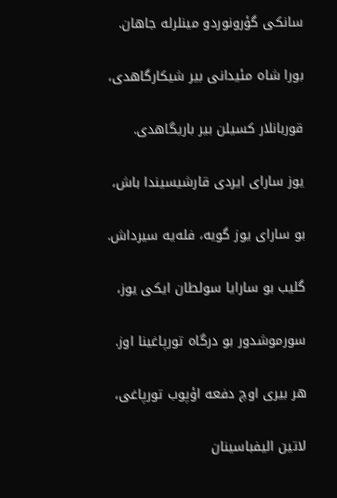سانکی گؤرونوردو مینلرله جاهان.

بورا شاه مئیدانی بیر شیکارگاهدی،

قوربانلار کسیلن بیر باریگاهدی.

یوز سارای ایردی قارشیسیندا باش،

بو سارای یوز گویه، فله‌یه سیرداش.

گلیب بو سارایا سولطان ایکی یوز،

سورموشدور بو درگاه تورپاغینا اوز.

هر بیری اوچ دفعه‌‌ اؤپوب تورپاغی،

لاتین الیفباسینان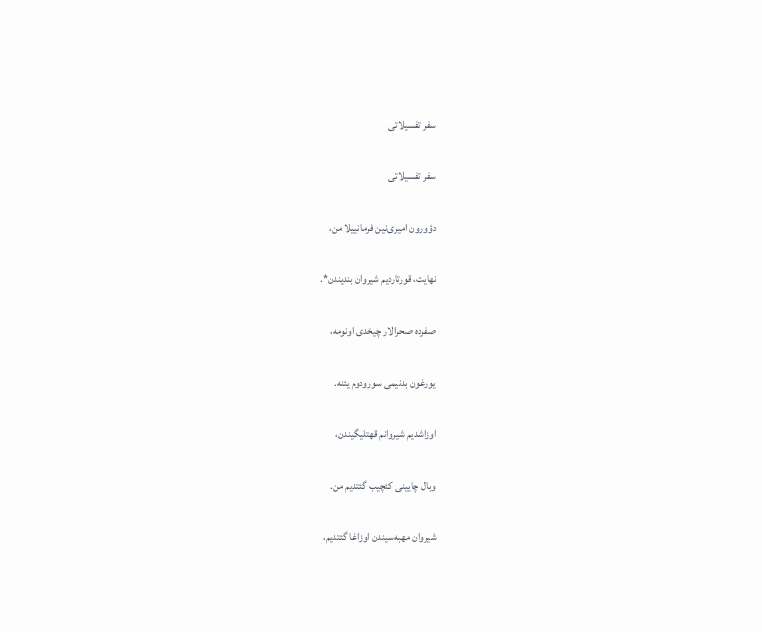سفر تفسیلاتی

سفر تفسیلاتی

دؤورون امیری‌نین فرمانییلا من،

نهایت، قورتاردیم شیروان بندیندن*.

صفرده صحرالار چیخدی اونومه،

یورغون بدنیمی سورودوم یئنه.

اوزاشدیم شیروانم قهتلیگیندن،

وبال چایینی کئچیب گئتدیم من.

شیروان مهبه‌سیندن اوزاغا گئتدیم،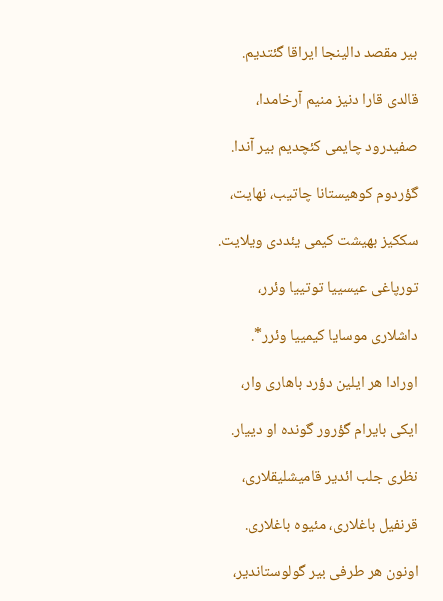بیر مقصد دالینجا ایراقا گئتدیم.

قالدی قارا دنیز منیم آرخامدا،

صفیدرود چایمی کئچدیم بیر آندا.

گؤردوم کوهیستانا چاتیب، نهایت،

سککیز بهیشت کیمی یئددی ویلایت.

تورپاغی عیسییا توتییا وئرر،

داشلاری موسایا کیمییا وئرر*.

اورادا هر ایلین دؤرد باهاری وار،

ایکی بایرام گؤرور گونده او دییار.

نظری جلب ائدیر قامیشلیقلاری،

قرنفیل باغلاری، مئیوه باغلاری.

اونون هر طرفی بیر گولوستاندیر،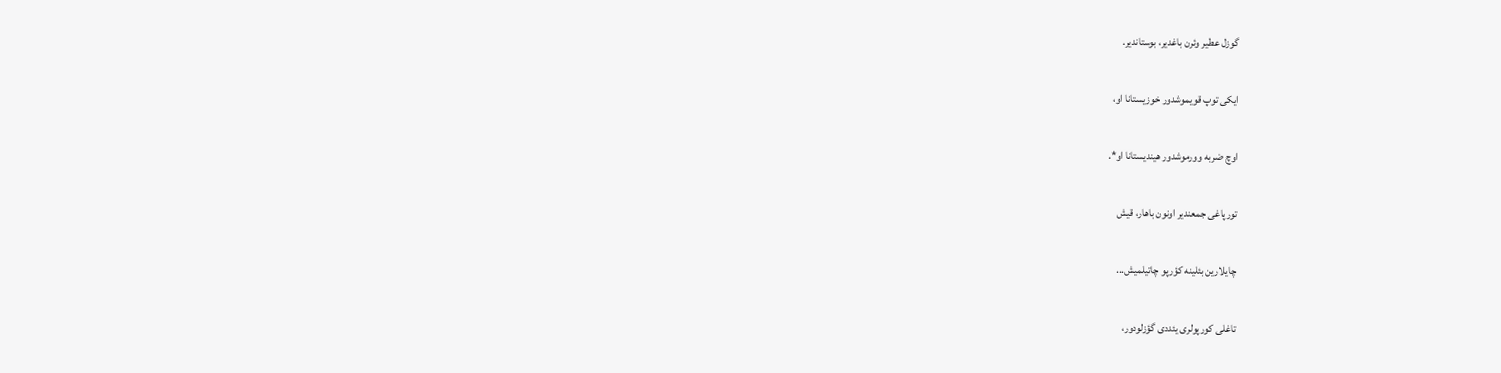گوزل عطیر وئرن باغدیر، بوستاندیر.

ایکی توپ قویموشدور خوزیستانا او،

اوچ ضربه‌‌ وورموشدور هیندیستانا او*.

تورپاغی جمعندیر اونون باهار، قیش

چایلارین بئلینه کؤرپو چاتیلمیش...

تاغلی کورپولری یئددی گؤزلودور،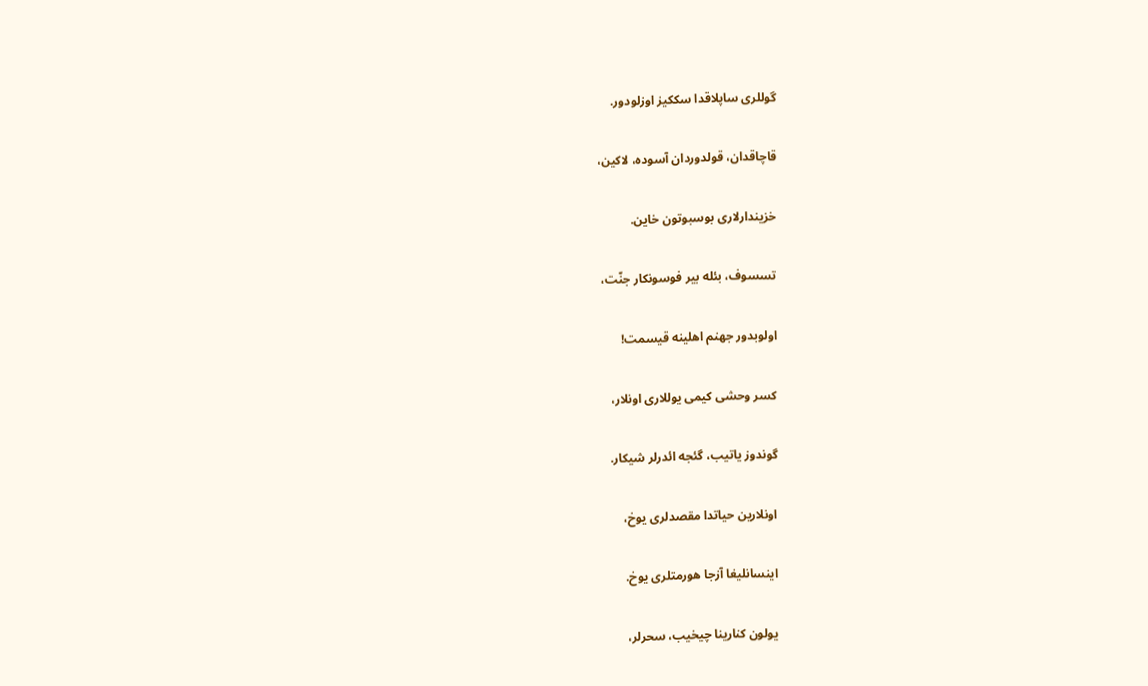گوللری ساپلاقدا سککیز اوزلودور.

قاچاقدان، قولدوردان آسوده، لاکین،

خزیندارلاری بوسبوتون خاین.

تسسوف، بئله بیر فوسونکار جنّت،

اولوبدور جهنم اهلینه قیسمت!

کسر وحشی کیمی یوللاری اونلار،

گوندوز یاتیب، گئجه ائدرلر شیکار.

اونلارین حیاتدا مقصدلری یوخ،

اینسانلیغا آزجا هورمتلری یوخ.

یولون کنارینا چیخیب، سحرلر،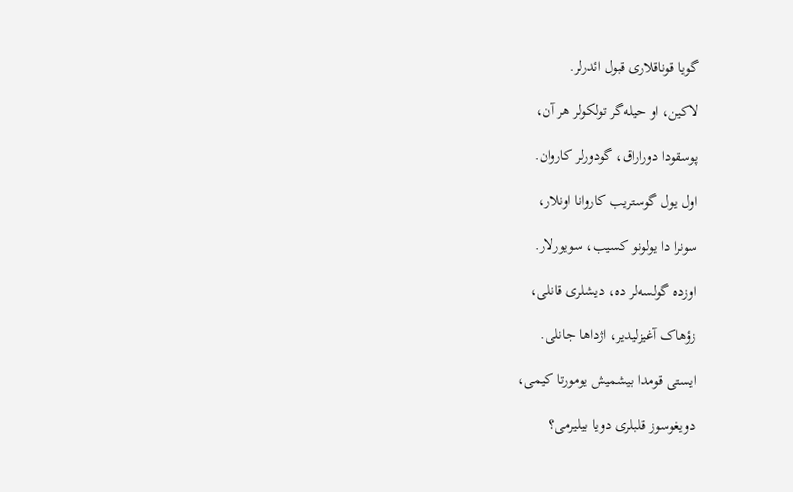گویا قوناقلاری قبول ائدرلر.

لاکین، او حیله‌‌گر تولکولر هر آن،

پوسقودا دوراراق، گودورلر کاروان.

اول یول گوستریب کاروانا اونلار،

سونرا دا یولونو کسیب، سویورلار.

اوزده گولسه‌لر ده، دیشلری قانلی،

زؤهاک آغیزلیدیر، اژداها جانلی.

ایستی قومدا بیشمیش یومورتا کیمی،

دویغوسوز قلبلری دویا بیلیرمی؟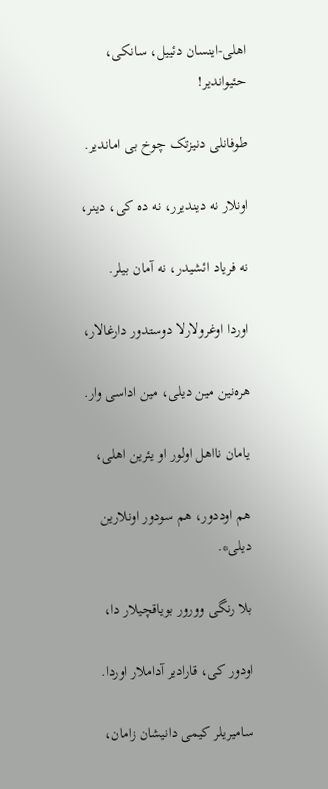اهلی-اینسان دئییل، سانکی، حئیواندیر!

طوفانلی دنیزتک چوخ بی اماندیر.

اونلار نه دیندیرر، نه ده کی، دینر،

نه فریاد ائشیدر، نه آمان بیلر.

اوردا اوغرولارلا دوستدور دارغالار،

هره‌نین مین دیلی، مین اداسی وار.

یامان نا‌اهل اولور او یئرین اهلی،

هم اوددور، هم سودور اونلارین دیلی*.

بلا رنگی وورور بویاقچیلار دا،

اودور کی، قارادیر آداملار اوردا.

سامیریلر کیمی دانیشان زامان،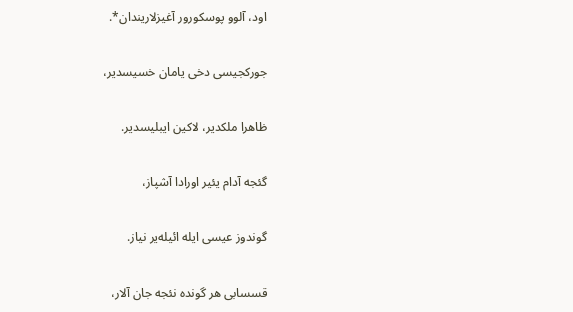اود، آلوو پوسکورور آغیزلاریندان*.

جورکجیسی دخی یامان خسیسدیر،

ظاهرا ملکدیر، لاکین ایبلیسدیر.

گئجه آدام یئیر اورادا آشپاز،

گوندوز عیسی ایله ائیله‌یر نیاز.

قسسابی هر گونده نئجه جان آلار،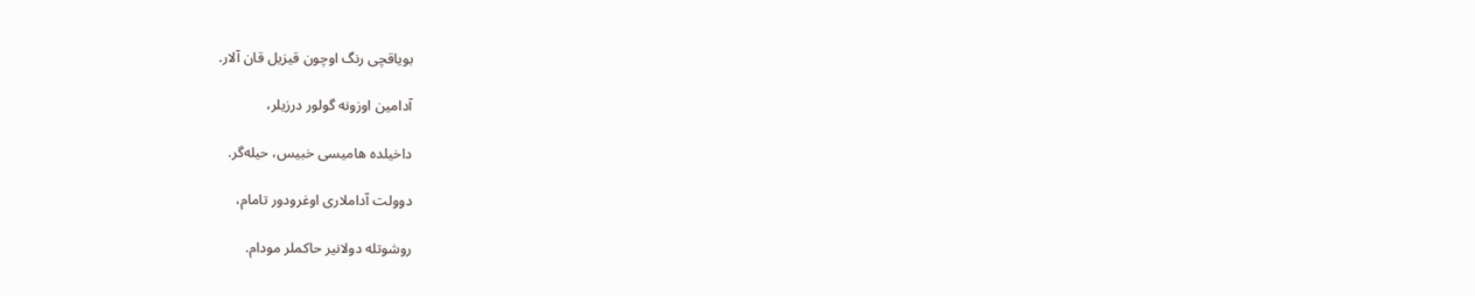بویاقچی رنگ اوچون قیزیل قان آلار.

آدامین اوزونه گولور درزیلر،

داخیلده هامیسی خبیس، حیله‌‌گر.

دوولت آداملاری اوغرودور تامام،

روشوتله دولانیر حاکملر مودام.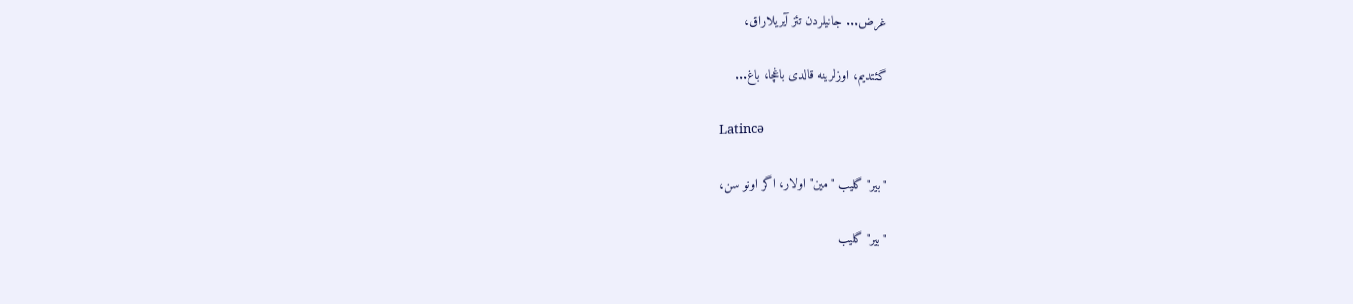غرض... جانیلردن تئز آیریلاراق،

گئتدیم، اوزلرینه قالدی باغچا، باغ...

Latincə

"بیر" گلیب "مین" اولار، اگر اونو سن،

"بیر" گلیب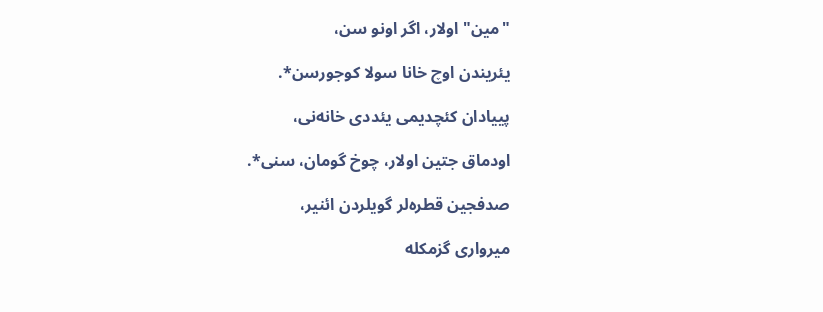"مین" اولار، اگر اونو سن،

یئریندن اوچ خانا سولا کوجورسن*.

پییادان کئچدیمی یئددی خانه‌نی،

اودماق جتین اولار، چوخ گومان، سنی*.

صدفجین قطره‌‌لر گویلردن ائنیر،

میرواری گزمکله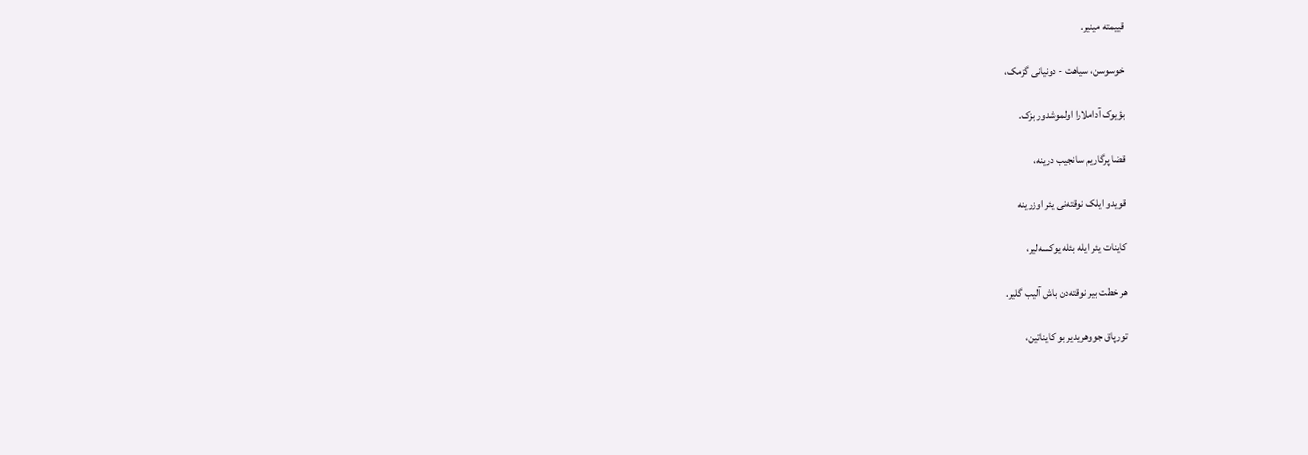قییمته مینیر.

خوسوسن، سیاهت - دونیانی گزمک،

بؤیوک آداملارا اولموشدور بزک.

قضا پرگاریم سانجیب درینه،

قویدو ایلک نوقته‌نی یئر اوزرینه

کاینات یئر ایله بئله یوکسه‌لیر،

هر خطت بیر نوقته‌دن باش آلیب گلیر.

تورپاق جووهریدیر بو کایناتین،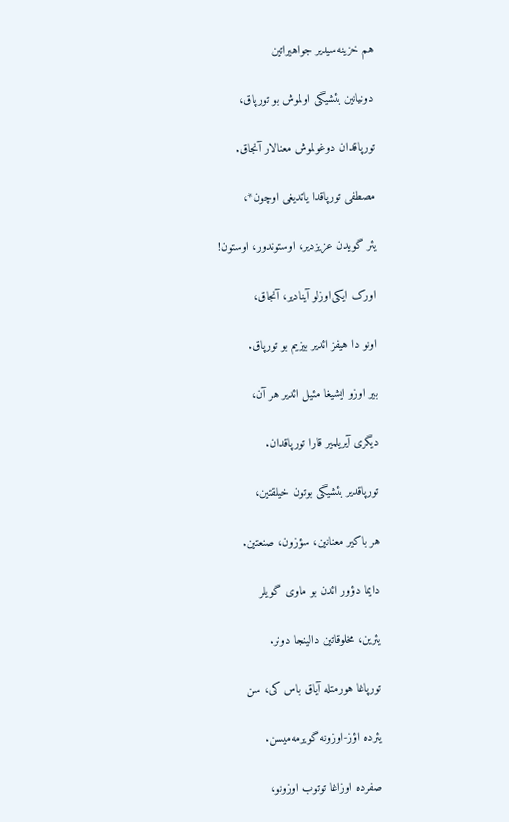هم خزینه‌سیدیر جواهیراتین

دونیانین بئشیگی اولموش بو تورپاق،

تورپاقدان دوغولموش معنالار آنجاق.

مصطفی تورپاقدا یاتدیغی اوچون*،

یئر گویدن عزیزدیر، اوستوندور، اوستون!

اورک ایکی‌اوزلو آینادیر، آنجاق،

اونو دا هیفز ائدیر بیزیم بو تورپاق.

بیر اوزو ایشیغا مئیل ائدیر هر آن،

دیگری آیریلمیر قارا تورپاقدان.

تورپاقدیر بئشیگی بوتون خیلقتین،

هر باکیر معنانین، سؤزون، صنعتین.

دایما دؤور ائدن بو ماوی گویلر

یئرین، مخلوقاتین دالینجا دونر.

تورپاغا هورمتله آیاق باس کی، سن

یئرده اؤز-اوزونه گویرمه‌میسن.

صفرده اوزاغا توتوب اوزونو،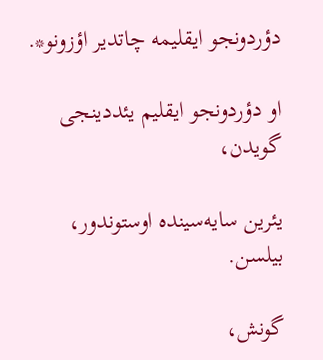دؤردونجو ایقلیمه چاتدیر اؤزونو*.

او دؤردونجو ایقلیم یئددینجی گویدن،

یئرین سایه‌سینده اوستوندور، بیلسن.

گونش،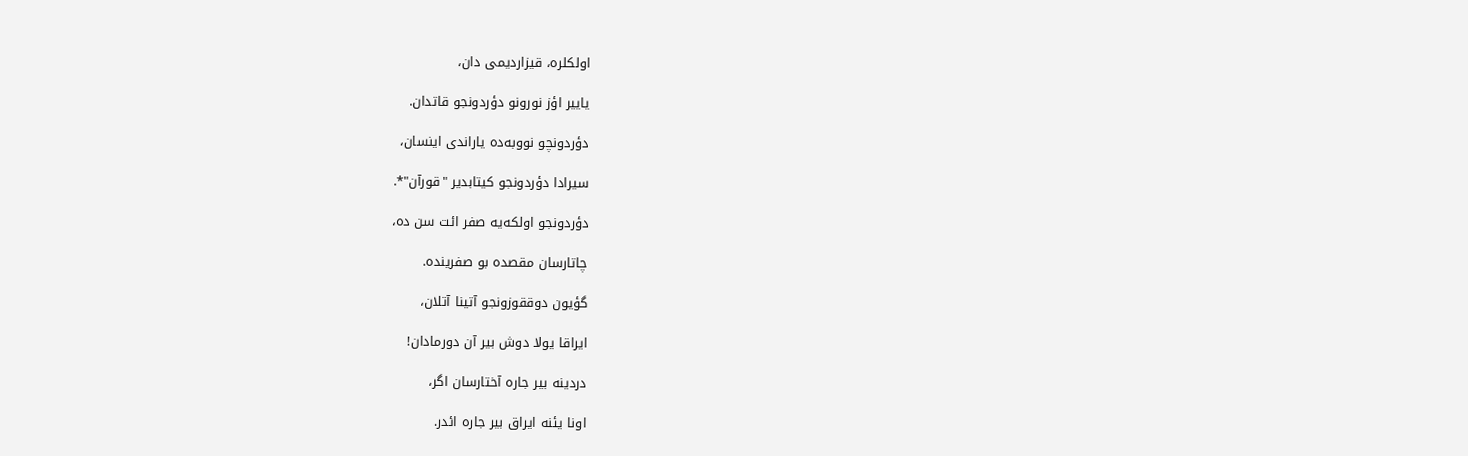اولکلره، قیزاردیمی دان،

یاییر اؤز نورونو دؤردونجو قاتدان.

دؤردونچو نووبه‌ده یاراندی اینسان،

سیرادا دؤردونجو کیتابدیر "قورآن"*.

دؤردونجو اولکه‌یه صفر ائت سن ده،

چاتارسان مقصده بو صفرینده.

گؤیون دوققوزونجو آتینا آتلان،

ایراقا یولا دوش بیر آن دورمادان!

دردینه بیر جاره آختارسان اگر،

اونا یئنه ایراق بیر جاره ائدر.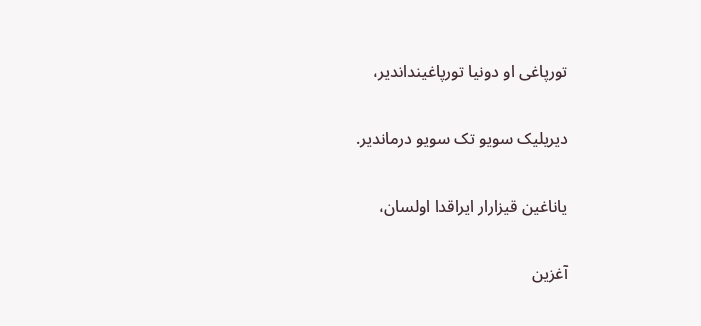تورپاغی او دونیا تورپاغینداندیر،

دیریلیک سویو تک سویو درماندیر.

یاناغین قیزارار ایراقدا اولسان،

آغزین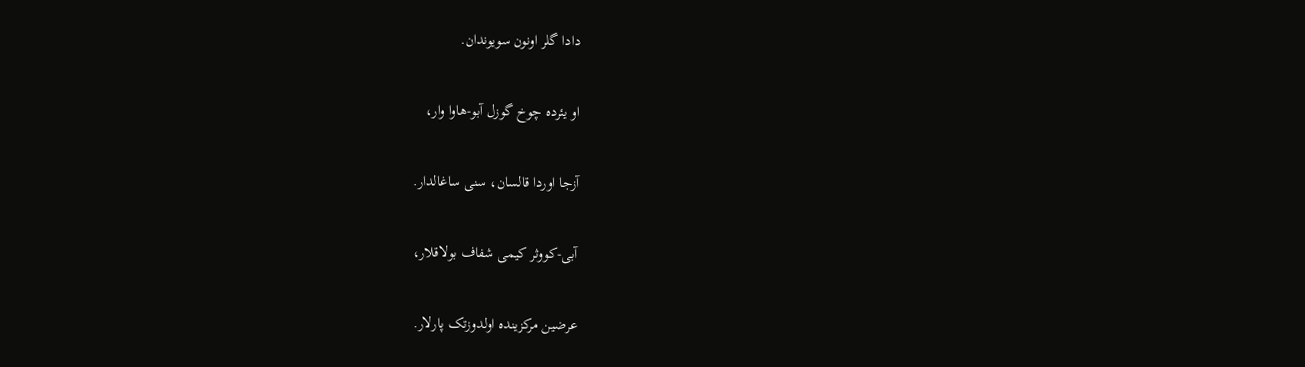دادا گلر اونون سویوندان.

او یئرده چوخ گوزل آبو-هاوا وار،

آزجا اوردا قالسان، سنی ساغالدار.

آبی-کووثر کیمی شفاف بولاقلار،

عرضین مرکزینده اولدوزتک پارلار.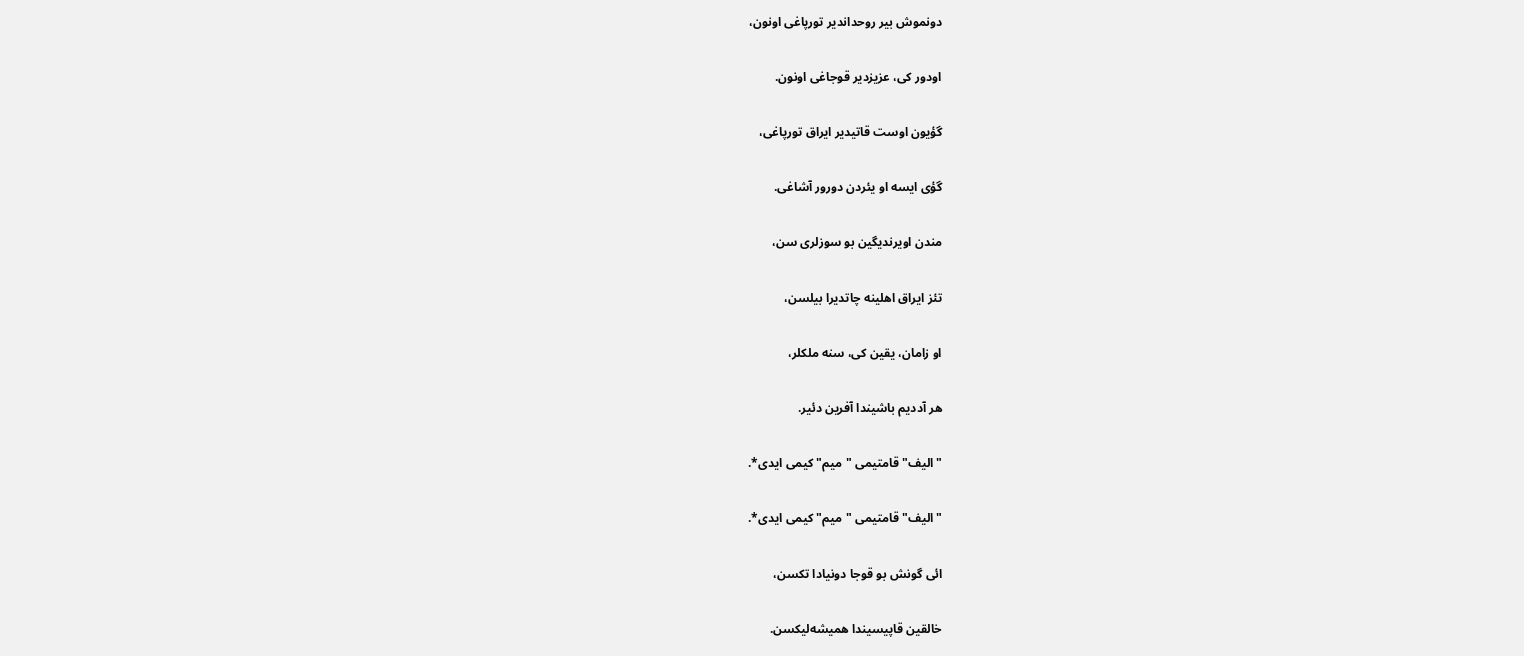دونموش بیر روحداندیر تورپاغی اونون،

اودور کی، عزیزدیر قوجاغی اونون.

گؤیون اوست قاتیدیر ایراق تورپاغی،

گؤی ایسه او یئردن دورور آشاغی.

مندن اویرندیگین بو سوزلری سن،

تئز ایراق اهلینه چاتدیرا بیلسن،

او زامان، یقین کی، سنه ملکلر،

هر آددیم باشیندا آفرین دئیر.

"الیف" قامتیمی "میم" کیمی ایدی*.

"الیف" قامتیمی "میم" کیمی ایدی*.

ائی گونش بو قوجا دونیادا تکسن،

خالقین قاپیسیندا همیشه‌لیکسن.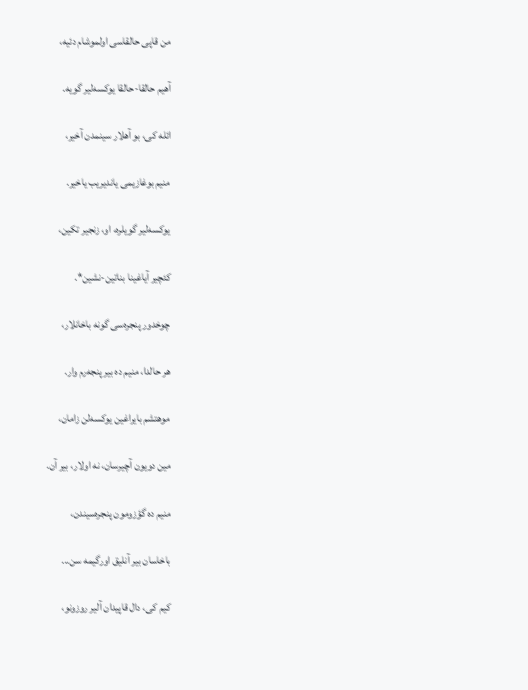من قاپی حالقاسی اولموشام دئیه،

آهیم حالقا-حالقا یوکسه‌لیر گویه.

ائله کی، بو آهلار سینمدن آخیر،

منیم بوغازیمی یاندیریب یاخیر.

یوکسه‌لیر گویلره، او، زنجیر تکین،

کئچیر آیاغینا بناتین-نشین*.

چوخدور پنجره‌سی گونه باخانلار،

هر حالدا، منیم ده بیر پنجه‌رم وار.

موهتشم بایراغین یوکسه‌لن زامان،

مین دویون آچیرسان، نه اولار، بیر آن.

منیم ده گؤزومون پنجره‌سیندن،

باخاسان بیر آنلیق اورگیمه سن...

کیم کی، دال قاپیدان آلیر روزونو،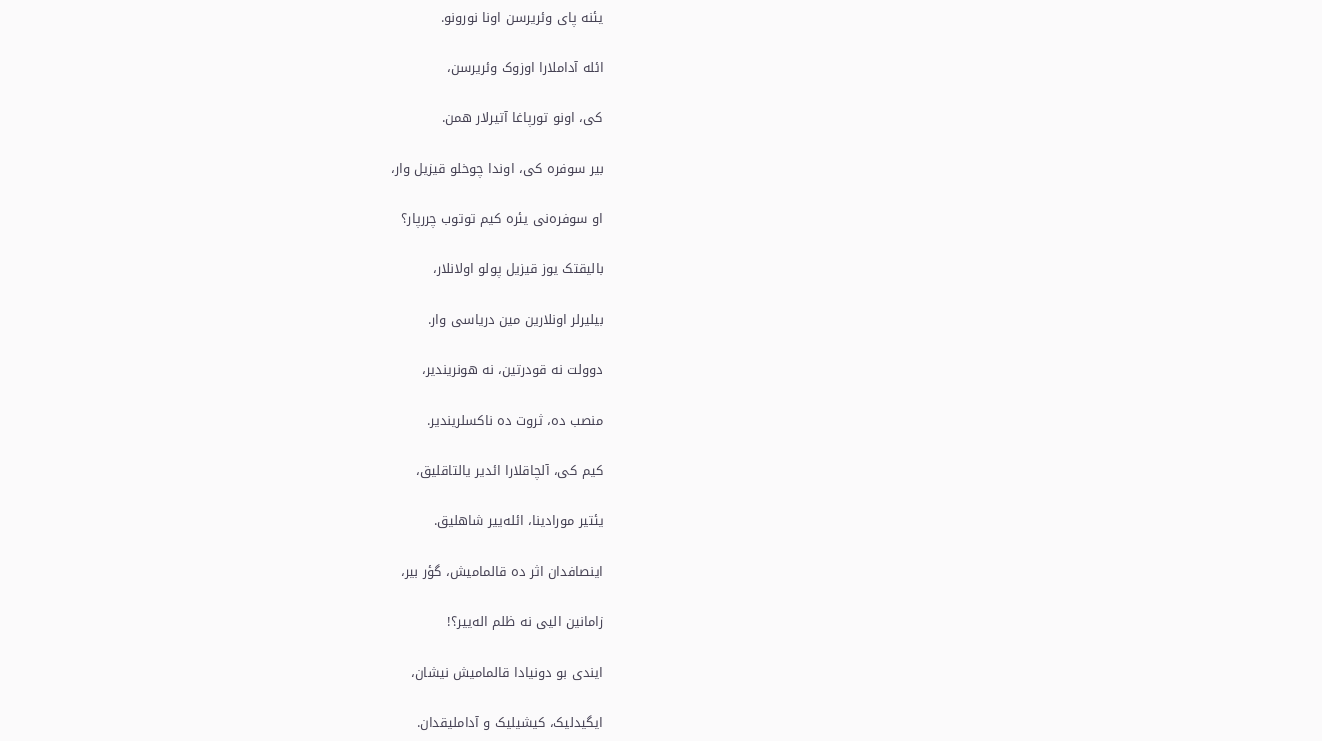یئنه پای وئریرسن اونا نورونو.

ائله آداملارا اوزوک وئریرسن،

کی، اونو تورپاغا آتیرلار همن.

بیر سوفره کی، اوندا چوخلو قیزیل وار،

او سوفره‌نی یئره کیم توتوب چررپار؟

بالیقتک یوز قیزیل پولو اولانلار،

بیلیرلر اونلارین مین دریاسی وار.

دوولت نه قودرتین، نه هونریندیر،

منصب ده، ثروت ده ناکسلریندیر.

کیم کی، آلچاقلارا ائدیر یالتاقلیق،

یئتیر مورادینا، ائله‌ییر شاهلیق.

اینصافدان اثر ده قالمامیش، گؤر بیر،

زامانین الیی نه ظلم اله‌ییر؟!

ایندی بو دونیادا قالمامیش نیشان،

ایگیدلیک، کیشیلیک و آداملیقدان.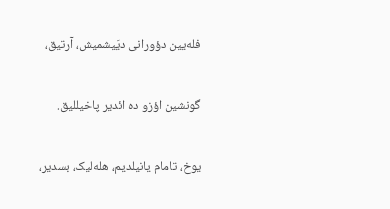فله‌یین دؤورانی دیَیشمیش، آرتیق،

گونشین اؤزو ده ائدیر پاخیللیق.

یوخ، تامام یانیلدیم، هله‌لیک، بسدیر،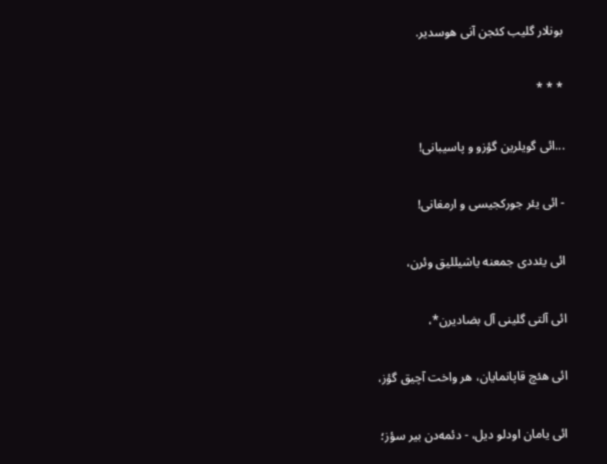بونلار گلیب کئجن آنی هوسدیر.

* * *

...ائی گویلرین گؤزو و پاسیبانی!

- ائی یئر جورکجیسی و ارمغانی!

ائی یئددی جمعنه یاشیللیق وئرن،

ائی آلتی گلینی آل بضادیرن*،

ائی هئچ قاپانمایان، هر واخت آچیق گؤز،

ائی یامان اودلو دیل، - دئمه‌دن بیر سؤز؛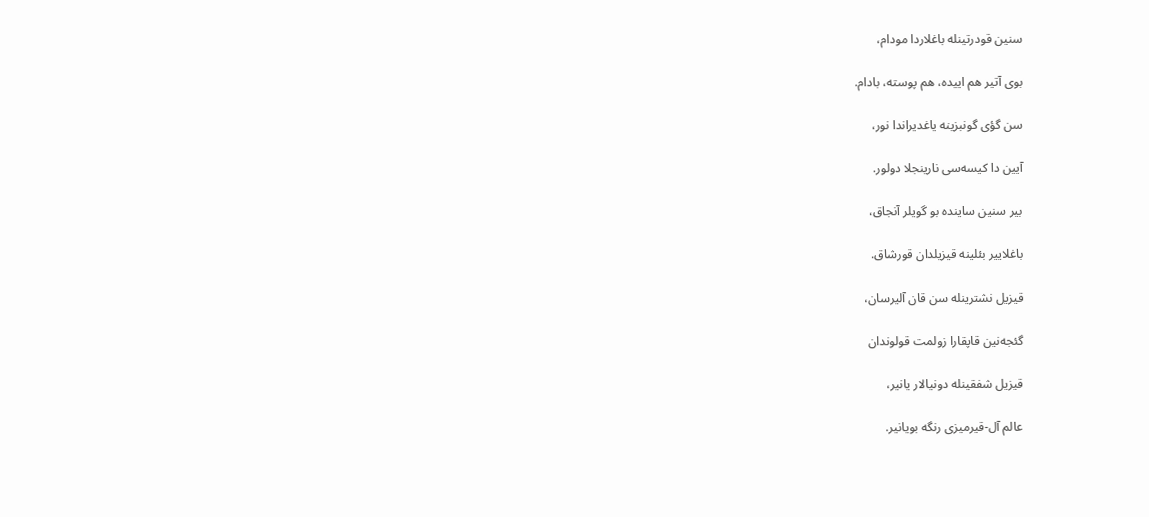سنین قودرتینله باغلاردا مودام،

بوی آتیر هم اییده، هم پوسته، بادام.

سن گؤی گونبزینه یاغدیراندا نور،

آیین دا کیسه‌سی نارینجلا دولور.

بیر سنین ساینده بو گویلر آنجاق،

باغلاییر بئلینه قیزیلدان قورشاق.

قیزیل نشترینله سن قان آلیرسان،

گئجه‌نین قاپقارا زولمت قولوندان

قیزیل شفقینله دونیالار یانیر،

عالم آل-قیرمیزی رنگه بویانیر.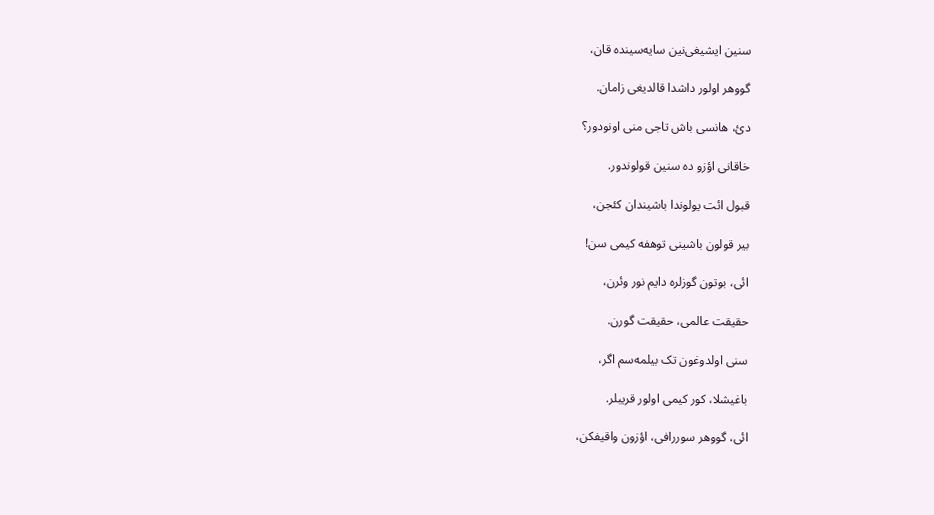سنین ایشیغی‌نین سایه‌سینده قان،

گووهر اولور داشدا قالدیغی زامان.

دئ، هانسی باش تاجی منی اونودور؟

خاقانی اؤزو ده سنین قولوندور.

قبول ائت یولوندا باشیندان کئجن،

بیر قولون باشینی توهفه کیمی سن!

ائی، بوتون گوزلره دایم نور وئرن،

حقیقت عالمی، حقیقت گورن.

سنی اولدوغون تک بیلمه‌سم اگر،

باغیشلا، کور کیمی اولور قریبلر.

ائی، گووهر سوررافی، اؤزون واقیفکن،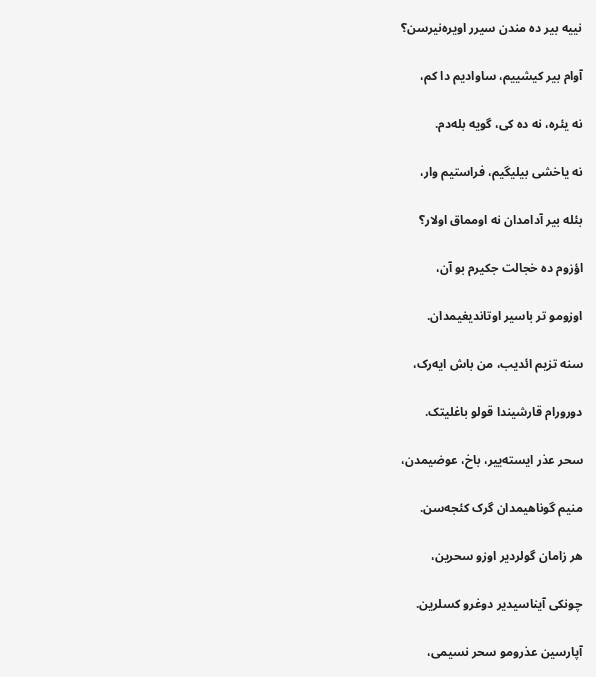نییه بیر ده مندن سیرر اویره‌نیرسن؟

آوام بیر کیشییم، ساوادیم دا کم،

نه یئره، نه ده کی، گویه بله‌دم.

نه یاخشی بیلیگیم، فراستیم وار،

بئله بیر آدامدان نه اومماق اولار؟

اؤزوم ده خجالت جکیرم بو آن،

اوزومو تر باسیر اوتاندیغیمدان.

سنه تزیم ائدیب، من باش ایه‌رک،

دورورام قارشیندا قولو باغلیتک.

سحر عذر ایسته‌ییر، باخ، عوضیمدن،

منیم گوناهیمدان گرک کئجه‌سن.

هر زامان گولردیر اوزو سحرین،

چونکی آیناسیدیر دوغرو کسلرین.

آپارسین عذرومو سحر نسیمی،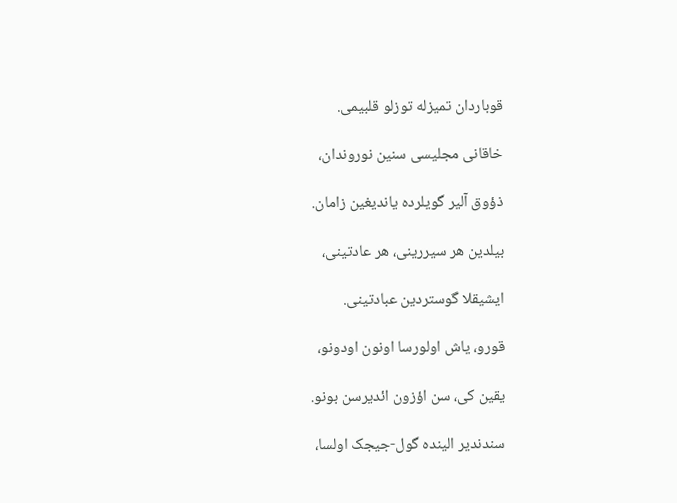قوباردان تمیزله توزلو قلبیمی.

خاقانی مجلیسی سنین نوروندان،

ذؤوق آلیر گویلرده یاندیغین زامان.

بیلدین هر سیررینی، هر عادتینی،

ایشیقلا گوستردین عبادتینی.

قورو، یاش اولورسا اونون اودونو،

یقین کی، سن اؤزون ائدیرسن بونو.

سندندیر الینده گول-جیجک اولسا،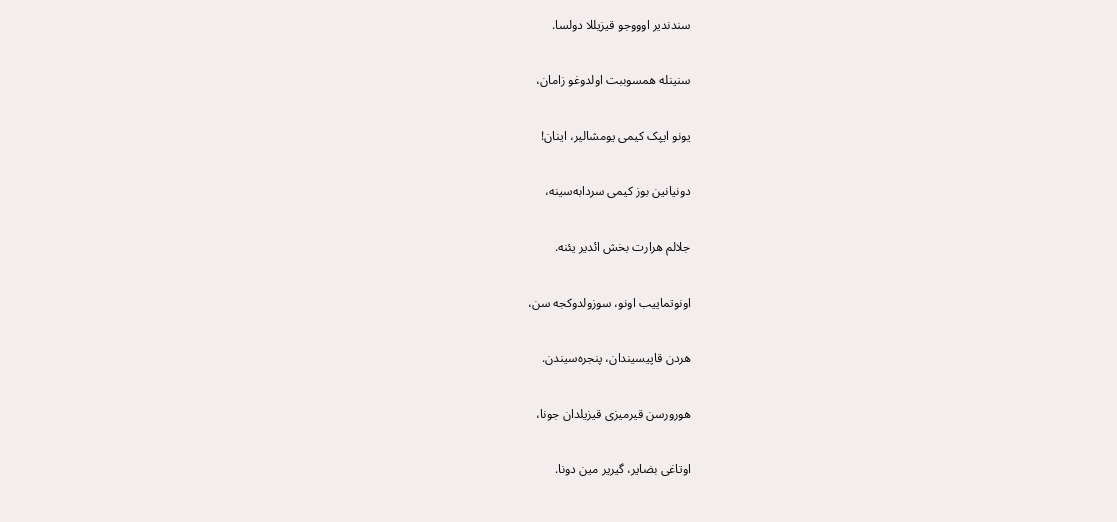سندندیر اوووجو قیزیللا دولسا.

سنینله همسوببت اولدوغو زامان،

یونو ایپک کیمی یومشالیر، اینان!

دونیانین بوز کیمی سردابه‌سینه،

جلالم هرارت بخش ائدیر یئنه.

اونوتماییب اونو، سوزولدوکجه سن،

هردن قاپیسیندان، پنجره‌سیندن.

هورورسن قیرمیزی قیزیلدان جونا،

اوتاغی بضایر، گیریر مین دونا.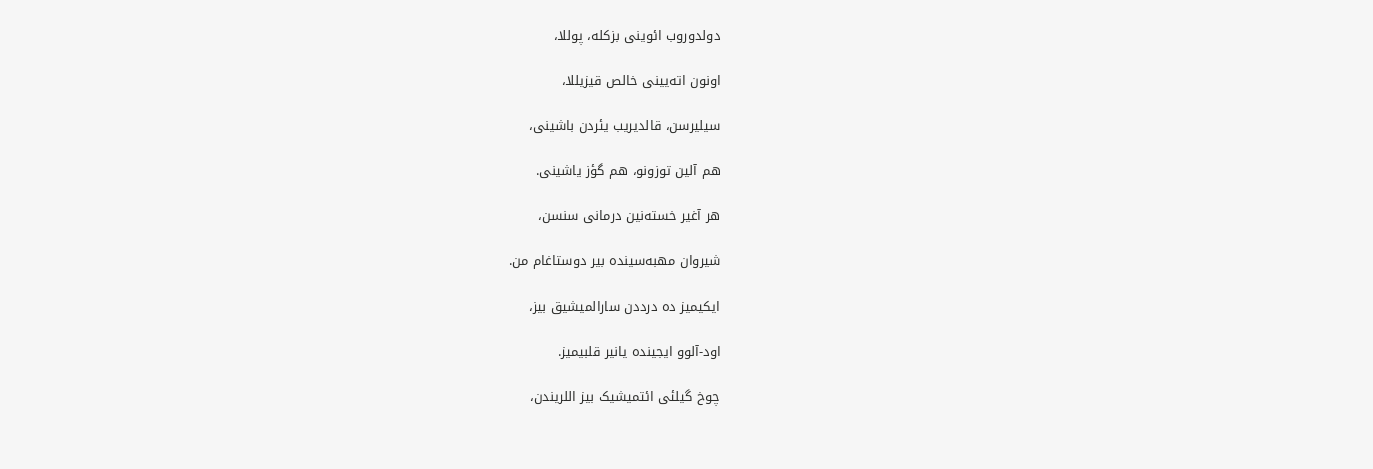دولدوروب ائوینی بزکله، پوللا،

اونون اته‌یینی خالص قیزیللا،

سیلیرسن، قالدیریب یئردن باشینی،

هم آلین توزونو، هم گؤز یاشینی.

هر آغیر خسته‌نین درمانی سنسن،

شیروان مهبه‌سینده بیر دوستاغام من.

ایکیمیز ده درددن سارالمیشیق بیز،

اود-آلوو ایجینده یانیر قلبیمیز.

چوخ گیلئی ائتمیشیک بیز اللریندن،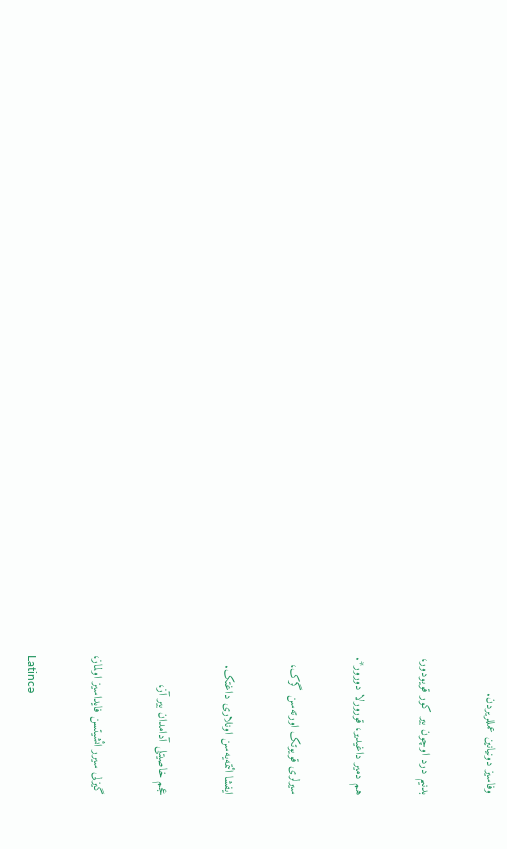وفاسیز دونیانین عمللریردن.

بدنیم درد اوچون بیر کور قویودور،

هم دمیر داغیدیر، قورورلا دورور*.

سیرلری قویوتک اورته‌سن گرک،

ایفشا ائتمه‌یه‌سن اونلاری داغتک.

عجم خاصیتلی آدامدان بیر آز،

گیزلی سیرر ائشیتسن فایداسیز اولماز،

Latincə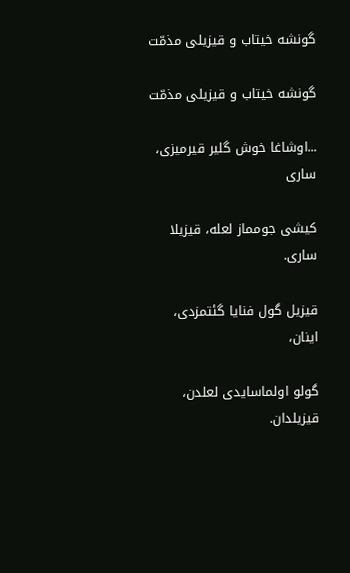گونشه خیتاب و قیزیلی مذمّت

گونشه خیتاب و قیزیلی مذمّت

...اوشاغا خوش گلیر قیرمیزی، ساری

کیشی جومماز لعله، قیزیلا ساری.

قیزیل گول فنایا گئتمزدی، اینان،

گولو اولماسایدی لعلدن، قیزیلدان.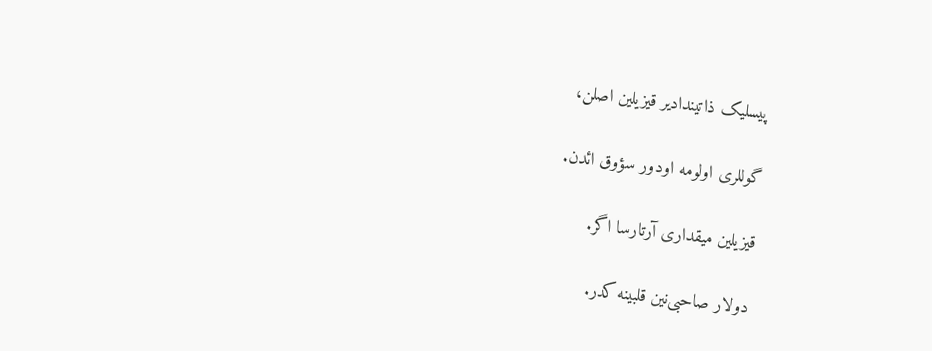پیسلیک ذاتیندادیر قیزیلین اصلن،

گوللری اولومه اودور سؤوق ائدن.

قیزیلین میقداری آرتارسا اگر.

دولار صاحبی‌نین قلبینه کدر.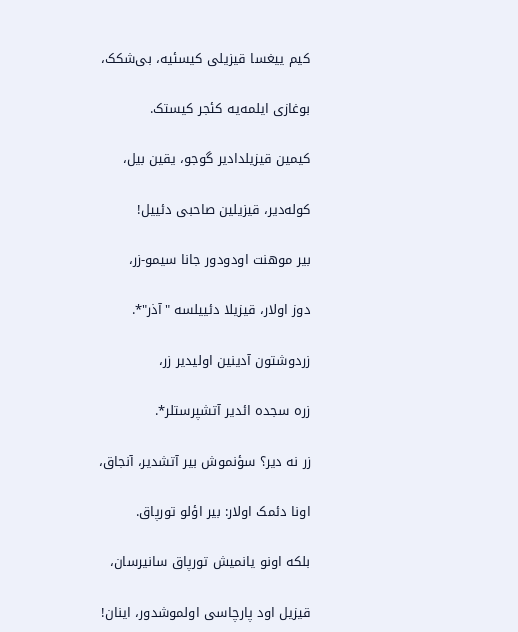کیم ییغسا قیزیلی کیسئیه، بی‌شکک،

بوغازی ایلمه‌یه کئجر کیستک.

کیمین قیزیلدادیر گوجو، یقین بیل،

کوله‌دیر، قیزیلین صاحبی دئییل!

بیر موهنت اودودور جانا سیمو-زر،

دوز اولار، قیزیلا دئییلسه "آذر"*.

زردوشتون آدینین اولیدیر زر،

زره سجده ائدیر آتشپرستلر*.

زر نه دیر؟ سؤنموش بیر آتشدیر، آنجاق،

اونا دئمک اولار: بیر اؤلو تورپاق.

بلکه اونو یانمیش تورپاق سانیرسان،

قیزیل اود پارچاسی اولموشدور، اینان!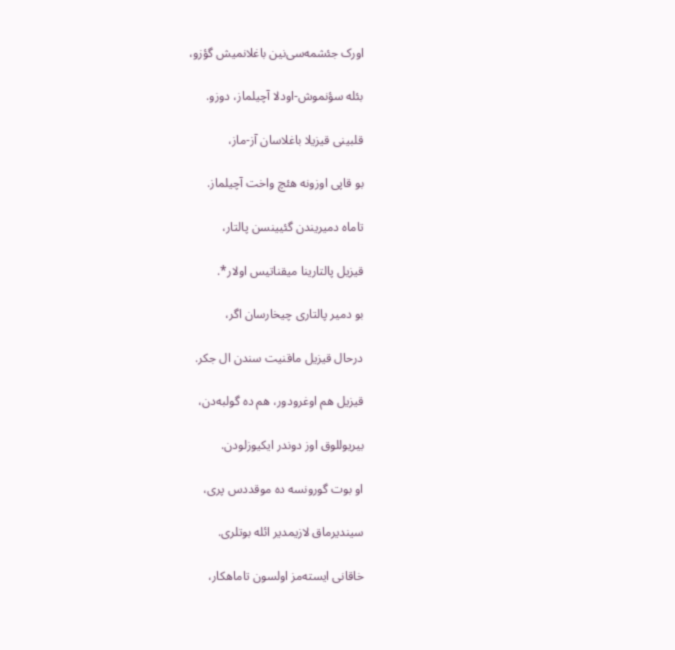اورک جئشمه‌سی‌نین باغلانمیش گؤزو،

بئله سؤنموش-اودلا آچیلماز، دوزو.

قلبینی قیزیلا باغلاسان آز-ماز،

بو قاپی اوزونه هئچ واخت آچیلماز.

تاماه دمیریندن گئیینسن پالتار،

قیزیل پالتارینا میقناتیس اولار*.

بو دمیر پالتاری چیخارسان اگر،

درحال قیزیل ماقنیت سندن ال جکر.

قیزیل هم اوغرودور، هم ده گولبه‌دن،

بیریوللوق اوز دوندر ایکیوزلودن.

او بوت گورونسه ده موقددس پری،

سیندیرماق لازیمدیر ائله بوتلری.

خاقانی ایسته‌مز اولسون تاماهکار،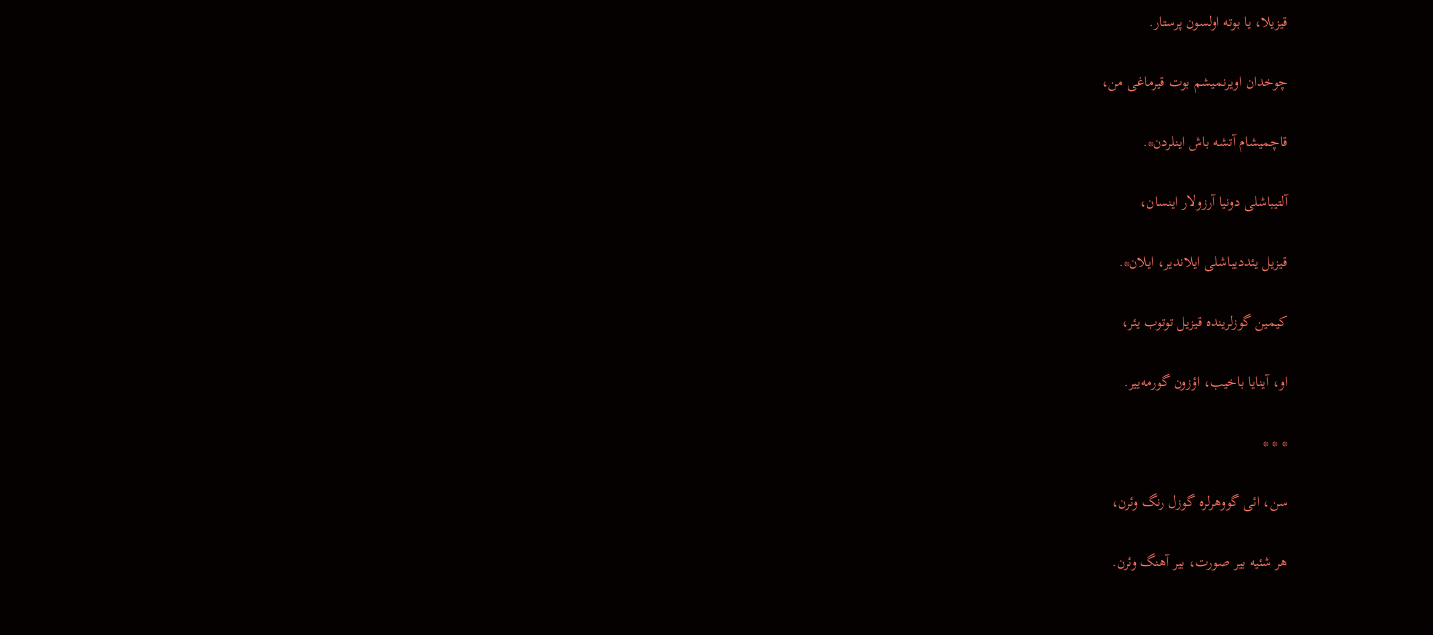قیزیلا، یا بوته اولسون پرستار.

چوخدان اویرنمیشم بوت قیرماغی من،

قاچمیشام آتشه باش اینلردن*.

آلتیباشلی دونیا آرزولار اینسان،

قیزیل یئددیباشلی ایلاندیر، ایلان*.

کیمین گوزلرینده قیزیل توتوب یئر،

او، آینایا باخیب، اؤزون گورمه‌ییر.

* * *

سن، ائی گووهرلره گوزل رنگ وئرن،

هر شئیه بیر صورت، بیر آهنگ وئرن.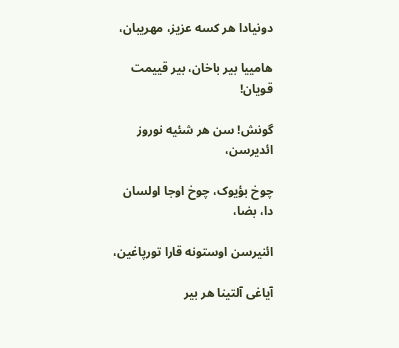دونیادا هر کسه عزیز، مهریبان،

هامییا بیر باخان، بیر قییمت قویان!

گونش! سن هر شئیه نوروز ائدیرسن،

چوخ بؤیوک، چوخ اوجا اولسان دا، بضا،

ائنیرسن اوستونه قارا تورپاغین،

آیاغی آلتینا هر بیر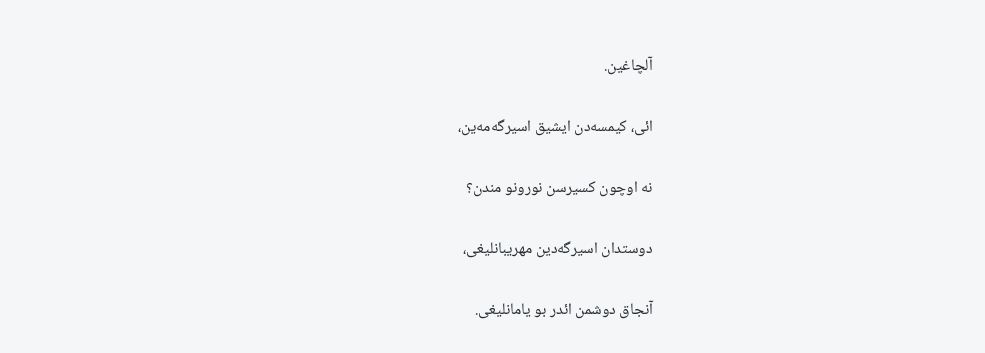آلچاغین.

ائی، کیمسه‌دن ایشیق اسیرگه‌مه‌ین،

نه اوچون کسیرسن نورونو مندن؟

دوستدان اسیرگه‌دین مهریبانلیغی،

آنجاق دوشمن ائدر بو یامانلیغی.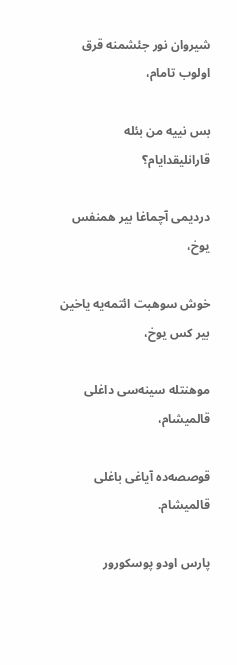شیروان نور جئشمنه قرق اولوب تامام،

بس نییه من بئله قارانلیقدایام؟

دردیمی آچماغا بیر همنفس یوخ،

خوش سوهبت ائتمه‌یه یاخین بیر کس یوخ،

موهنتله سینه‌سی داغلی قالمیشام،

قوصصه‌‌ده آیاغی باغلی قالمیشام.

پارس اودو پوسکورور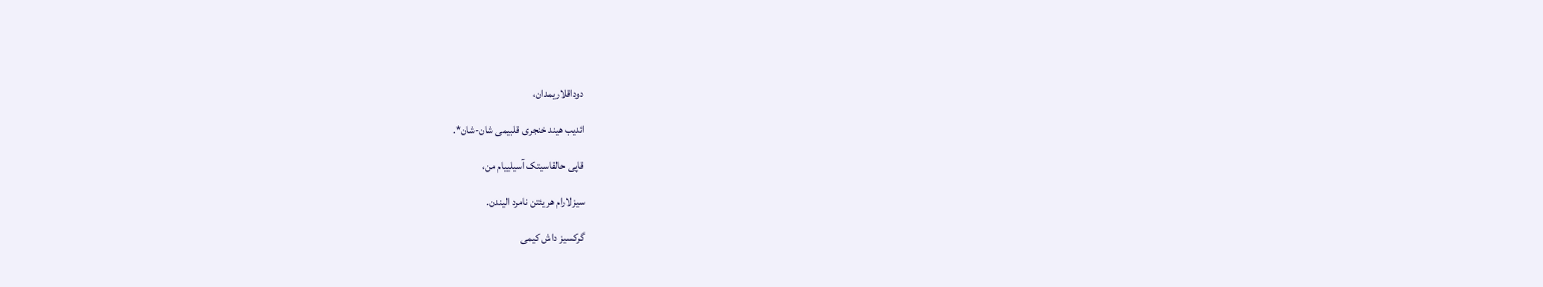دوداقلاریمدان،

ائدیب هیند خنجری قلبیمی شان-شان*.

قاپی حالقاسیتک آسیلییام من،

سیزلارام هر یئتن نامرد الیندن.

گرکسیز داش کیمی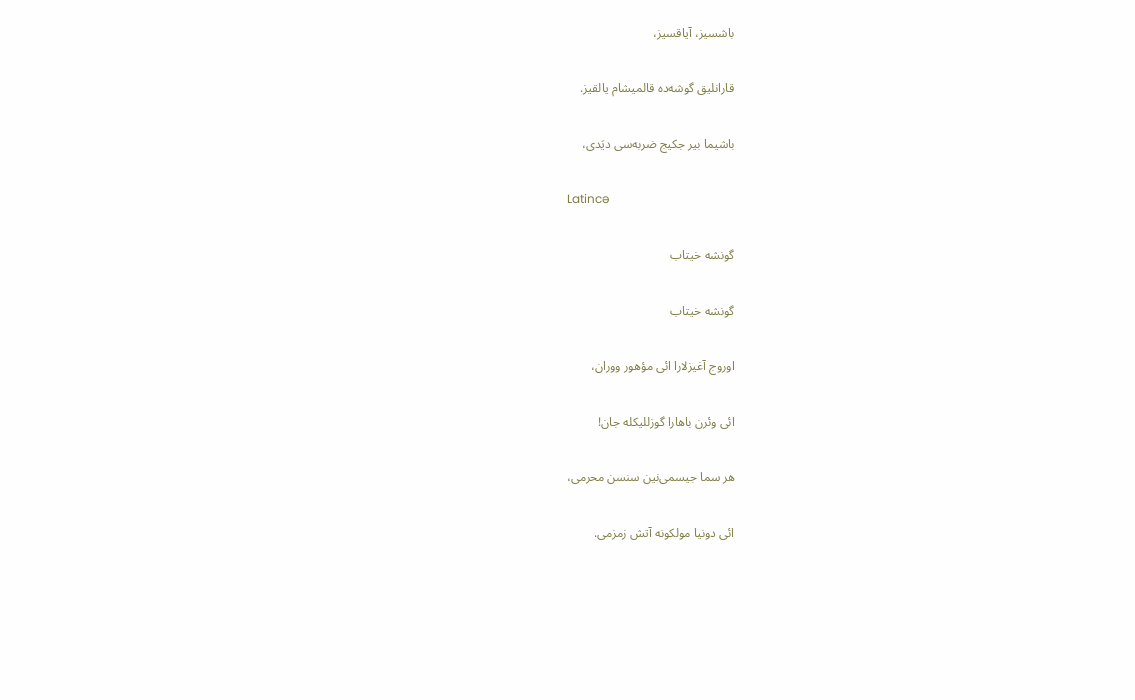باشسیز، آیاقسیز،

قارانلیق گوشه‌ده قالمیشام یالقیز.

باشیما بیر جکیج ضربه‌‌سی دیَدی،

Latincə

گونشه خیتاب

گونشه خیتاب

اوروج آغیزلارا ائی مؤهور ووران،

ائی وئرن باهارا گوزللیکله جان!

هر سما جیسمی‌نین سنسن محرمی،

ائی دونیا مولکونه آتش زمزمی.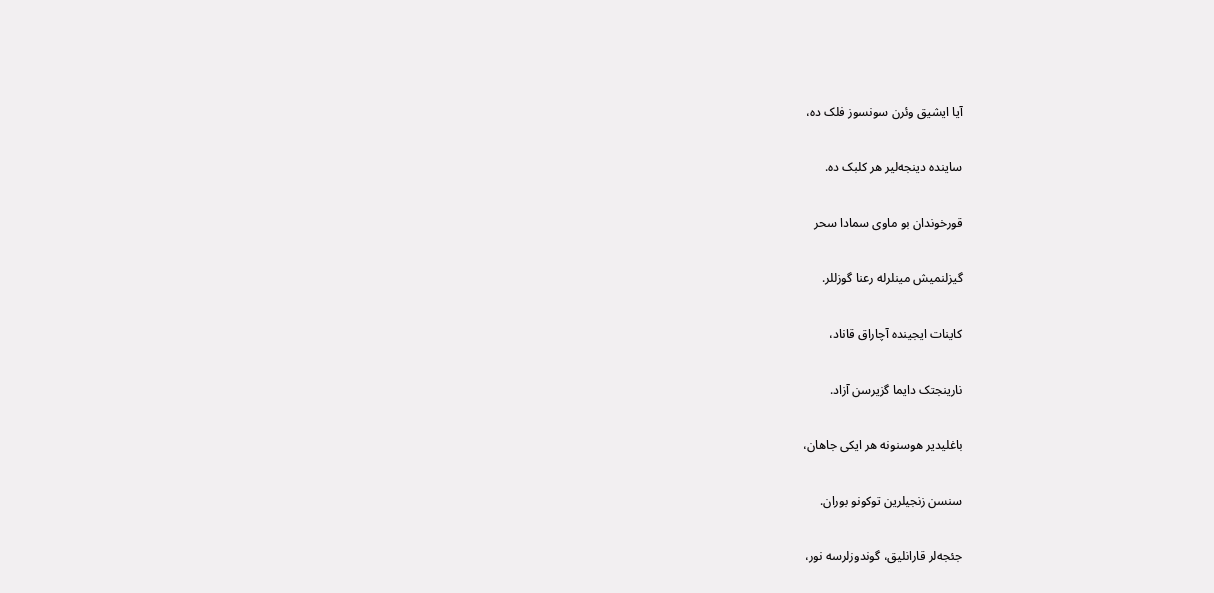آیا ایشیق وئرن سونسوز فلک ده،

ساینده دینجه‌لیر هر کلبک ده.

قورخوندان بو ماوی سمادا سحر

گیزلنمیش مینلرله رعنا گوزللر.

کاینات ایجینده آچاراق قاناد،

نارینجتک دایما گزیرسن آزاد.

باغلیدیر هوسنونه هر ایکی جاهان،

سنسن زنجیلرین توکونو بوران.

جئجه‌لر قارانلیق، گوندوزلرسه نور،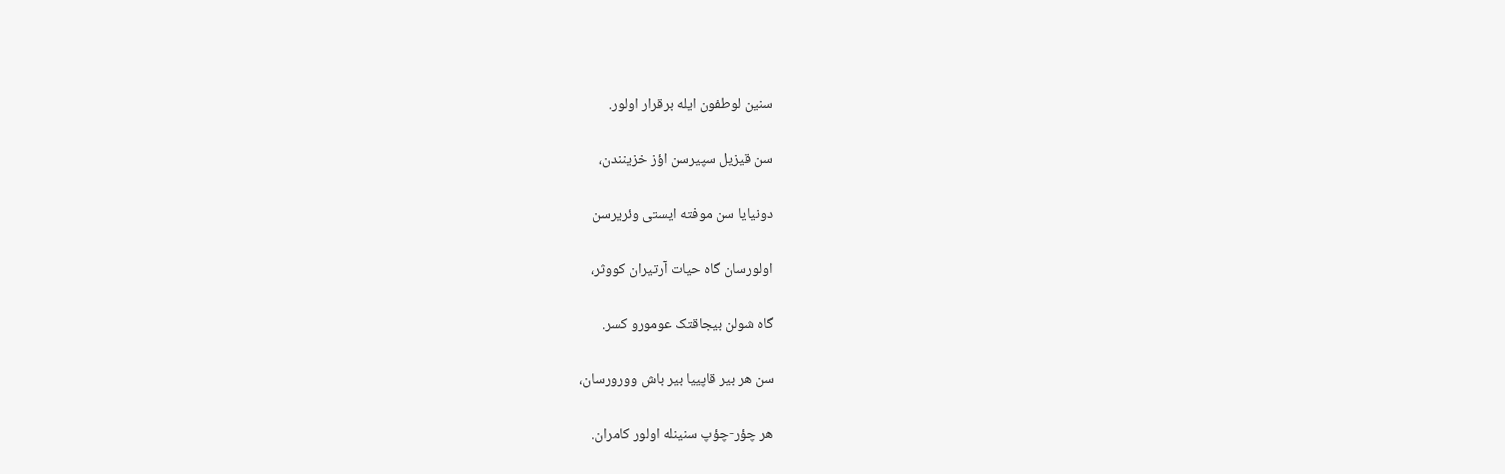سنین لوطفون ایله برقرار اولور.

سن قیزیل سپیرسن اؤز خزینندن،

دونیایا سن موفته ایستی وئریرسن

اولورسان گاه حیات آرتیران کووثر،

گاه شولن بیجاقتک عومورو کسر.

سن هر بیر قاپییا بیر باش وورورسان،

هر چؤر-چؤپ سنینله اولور کامران.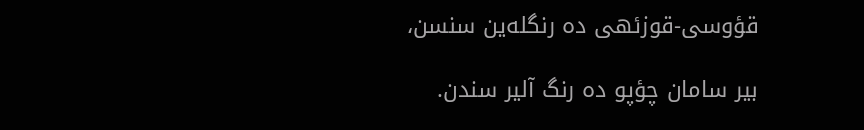قؤوسی-قوزئهی ده رنگله‌ین سنسن،

بیر سامان چؤپو ده رنگ آلیر سندن.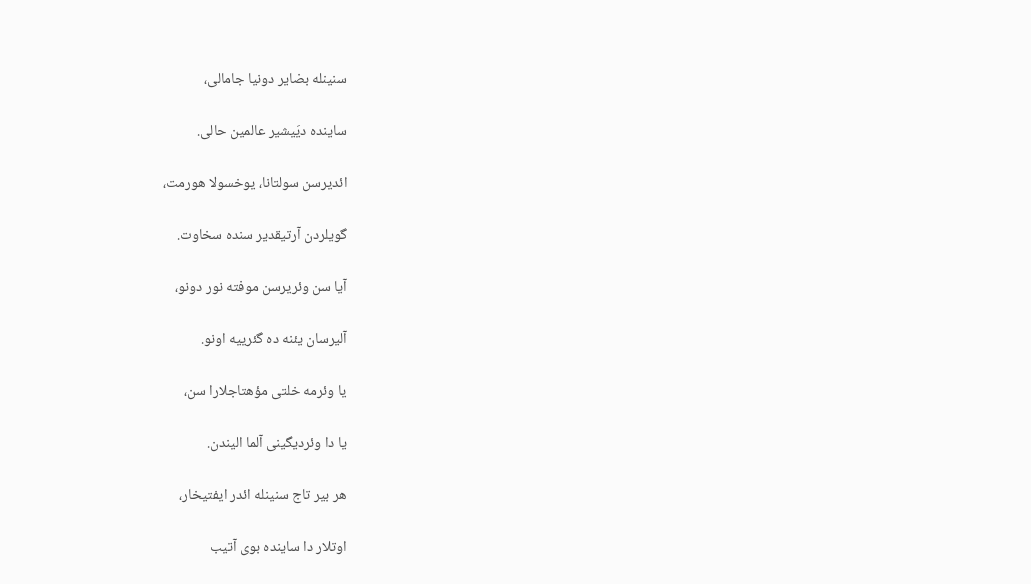سنینله بضایر دونیا جامالی،

ساینده دیَیشیر عالمین حالی.

ائدیرسن سولتانا، یوخسولا هورمت،

گویلردن آرتیقدیر سنده سخاوت.

آیا سن وئریرسن موفته نور دونو،

آلیرسان یئنه ده گئرییه اونو.

یا وئرمه خلتی مؤهتاجلارا سن،

یا دا وئردیگینی آلما الیندن.

هر بیر تاج سنینله ائدر ایفتیخار،

اوتلار دا ساینده بوی آتیب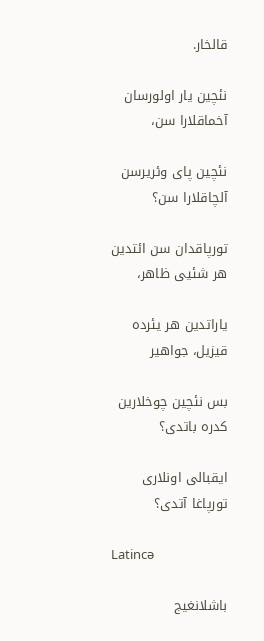قالخار.

نئچین یار اولورسان آخماقلارا سن،

نئچین پای وئریرسن آلچاقلارا سن؟

تورپاقدان سن ائتدین هر شئیی ظاهر،

یاراتدین هر یئرده قیزیل، جواهیر

بس نئچین چوخلارین کدره باتدی؟

ایقبالی اونلاری تورپاغا آتدی؟

Latincə

باشلانغیج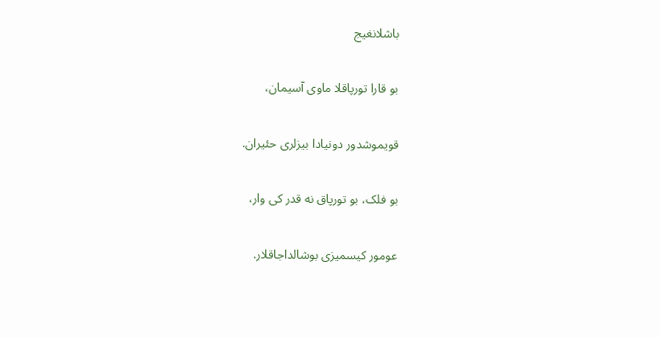باشلانغیج

بو قارا تورپاقلا ماوی آسیمان،

قویموشدور دونیادا بیزلری حئیران.

بو فلک، بو تورپاق نه قدر کی وار،

عومور کیسمیزی بوشالداجاقلار.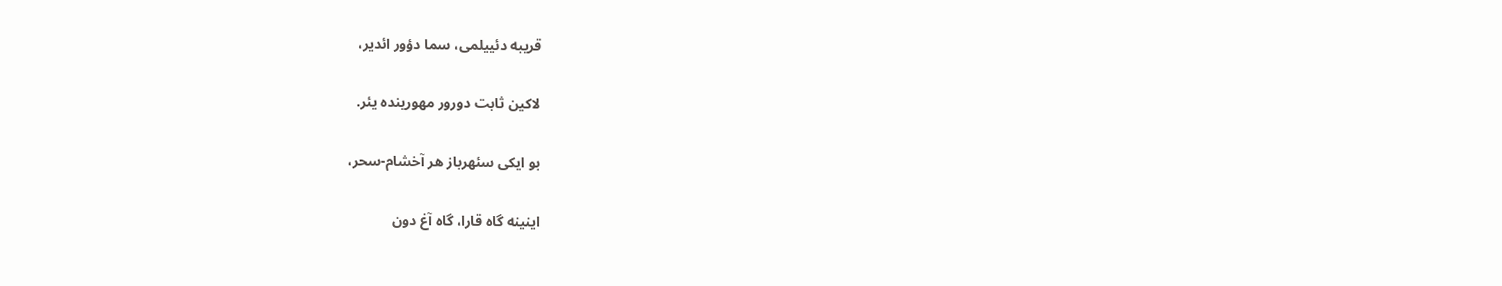قریبه دئییلمی، سما دؤور ائدیر،

لاکین ثابت دورور مهورینده یئر.

بو ایکی سئهرباز هر آخشام-سحر،

اینینه گاه قارا، گاه آغ دون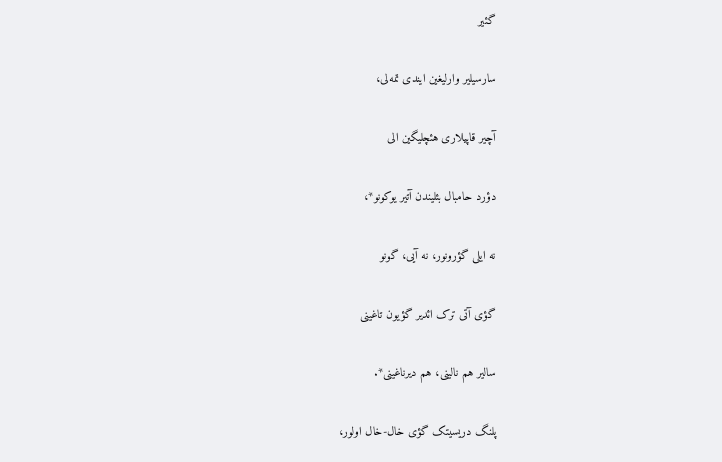گئیر

سارسیلیر وارلیغین ایندی تمه‌لی،

آچیر قاپیلاری هئچلیگین الی

دؤرد حامبال بئلیندن آتیر یوکونو*،

نه ایلی گؤرونور، نه آیی، گونو

گؤی آتی ترک ائدیر گؤیون تاغینی

سالیر هم نالینی، هم دیرناغینی*.

پلنگ دریسیتک گؤی خال-خال اولور،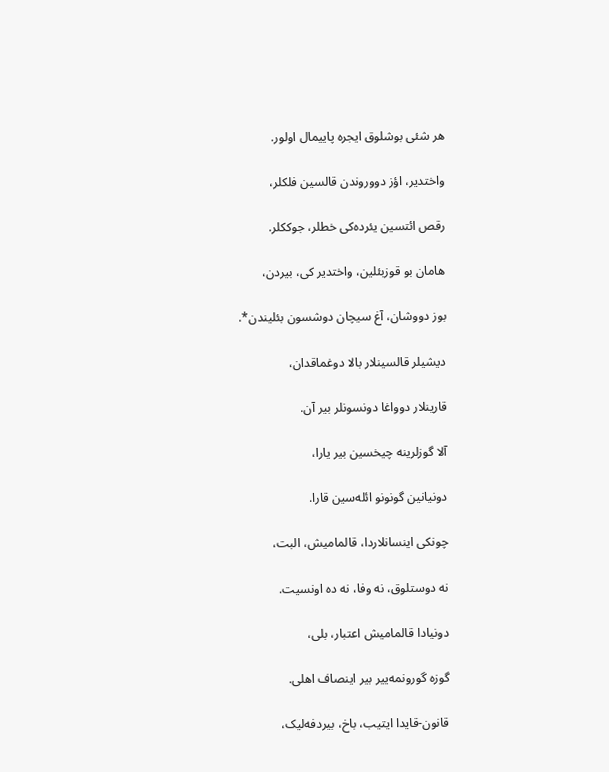هر شئی بوشلوق ایجره پاییمال اولور.

واختدیر، اؤز دووروندن قالسین فلکلر،

رقص ائتسین یئرده‌کی خطلر، جوککلر.

هامان بو قوزبئلین، واختدیر کی، بیردن،

بوز دووشان، آغ سیچان دوشسون بئلیندن*.

دیشیلر قالسینلار بالا دوغماقدان،

قارینلار دوواغا دونسونلر بیر آن.

آلا گوزلرینه چیخسین بیر یارا،

دونیانین گونونو ائله‌سین قارا.

چونکی اینسانلاردا، قالمامیش، البت،

نه دوستلوق، نه وفا، نه ده اونسیت.

دونیادا قالمامیش اعتبار، بلی،

گوزه گورونمه‌ییر بیر اینصاف اهلی.

قانون-قایدا ایتیب، باخ، بیردفه‌لیک،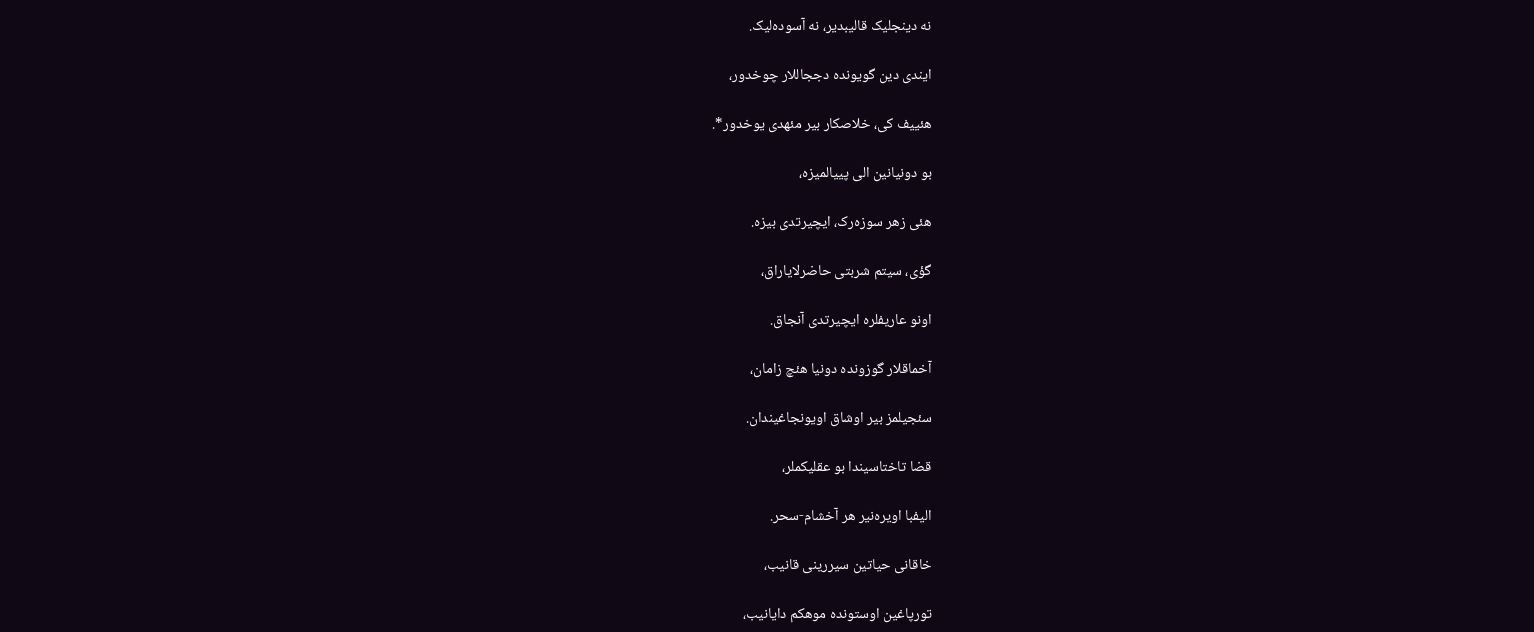نه دینجلیک قالیبدیر، نه آسوده‌لیک.

ایندی دین گویونده دججاللار چوخدور،

هئییف کی، خلاصکار بیر مئهدی یوخدور*.

بو دونیانین الی پییالمیزه،

هئی زهر سوزه‌رک، ایچیرتدی بیزه.

گؤی، سیتم شربتی حاضرلایاراق،

اونو عاریفلره ایچیرتدی آنجاق.

آخماقلار گوزونده دونیا هئچ زامان،

سئجیلمز بیر اوشاق اویونجاغیندان.

قضا تاختاسیندا بو عقلیکملر،

الیفبا اویره‌نیر هر آخشام-سحر.

خاقانی حیاتین سیررینی قانیب،

تورپاغین اوستونده موهکم دایانیب،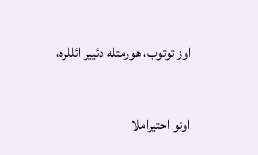اوز توتوب، هورمتله دئییر ائللره،

اونو احتیراملا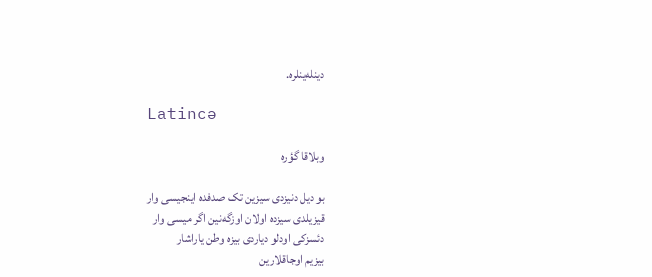دینله‌ینلره.

Latincə

وبلاقا گؤره

بو دیل دنیزدی سیزین تک صدفده اینجیسی وار
قیزیلدی سیزده اولان اوزگه‌نین اگر میسی وار
دئسزکی اودلو دیاردی بیزه وطن یاراشار
بیزیم اوجاقلارین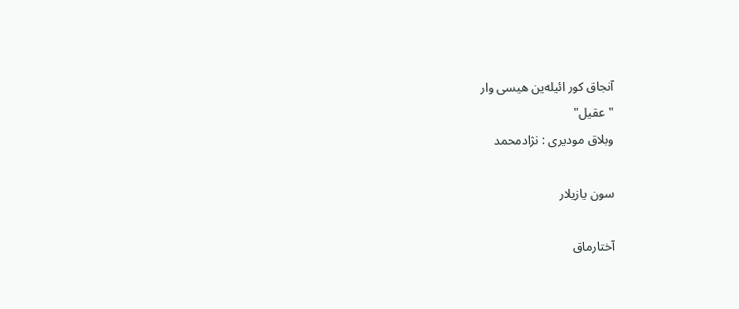آنجاق کور ائیله‌ین هیسی وار
"عقیل"
وبلاق مودیری : نژادمحمد

سون یازیلار

آختارماق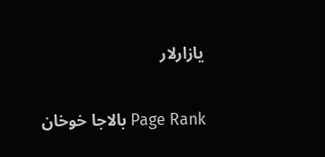یازارلار

Page Rank بالاجا خوخان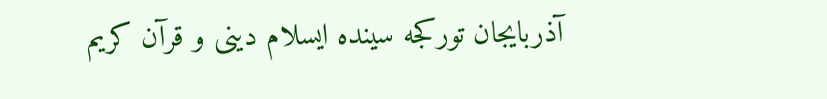آذربایجان تورکجه سینده ایسلام دینی و قرآن کریم